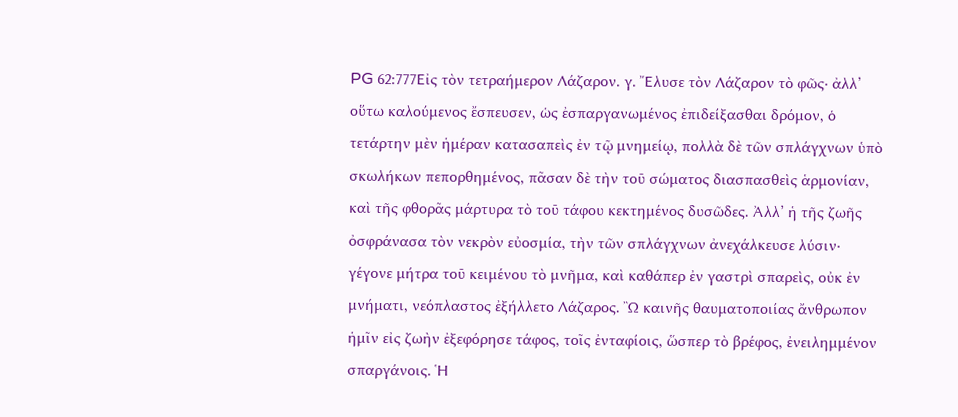PG 62:777Εἰς τὸν τετραήμερον Λάζαρον. γ. Ἔλυσε τὸν Λάζαρον τὸ φῶς· ἀλλ’ οὕτω καλούμενος ἔσπευσεν, ὡς ἐσπαργανωμένος ἐπιδείξασθαι δρόμον, ὁ τετάρτην μὲν ἡμέραν κατασαπεὶς ἐν τῷ μνημείῳ, πολλὰ δὲ τῶν σπλάγχνων ὑπὸ σκωλήκων πεπορθημένος, πᾶσαν δὲ τὴν τοῦ σώματος διασπασθεὶς ἁρμονίαν, καὶ τῆς φθορᾶς μάρτυρα τὸ τοῦ τάφου κεκτημένος δυσῶδες. Ἀλλ’ ἡ τῆς ζωῆς ὀσφράνασα τὸν νεκρὸν εὐοσμία, τὴν τῶν σπλάγχνων ἀνεχάλκευσε λύσιν· γέγονε μήτρα τοῦ κειμένου τὸ μνῆμα, καὶ καθάπερ ἐν γαστρὶ σπαρεὶς, οὐκ ἐν μνήματι, νεόπλαστος ἐξήλλετο Λάζαρος. Ὢ καινῆς θαυματοποιίας ἄνθρωπον ἡμῖν εἰς ζωὴν ἐξεφόρησε τάφος, τοῖς ἐνταφίοις, ὥσπερ τὸ βρέφος, ἐνειλημμένον σπαργάνοις. Ἡ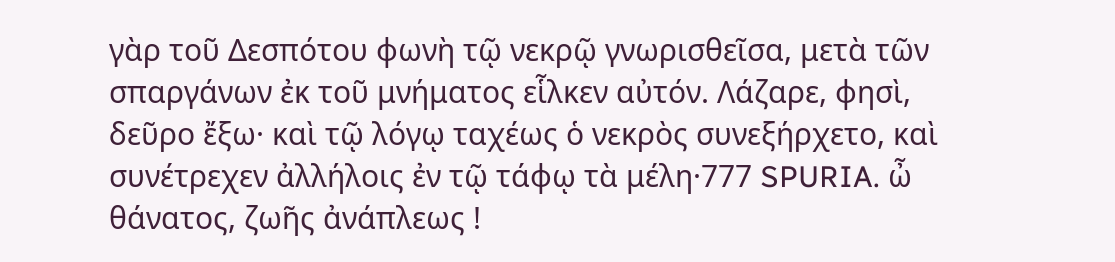γὰρ τοῦ Δεσπότου φωνὴ τῷ νεκρῷ γνωρισθεῖσα, μετὰ τῶν σπαργάνων ἐκ τοῦ μνήματος εἷλκεν αὐτόν. Λάζαρε, φησὶ, δεῦρο ἔξω· καὶ τῷ λόγῳ ταχέως ὁ νεκρὸς συνεξήρχετο, καὶ συνέτρεχεν ἀλλήλοις ἐν τῷ τάφῳ τὰ μέλη·777 SPURIA. ὦ θάνατος, ζωῆς ἀνάπλεως !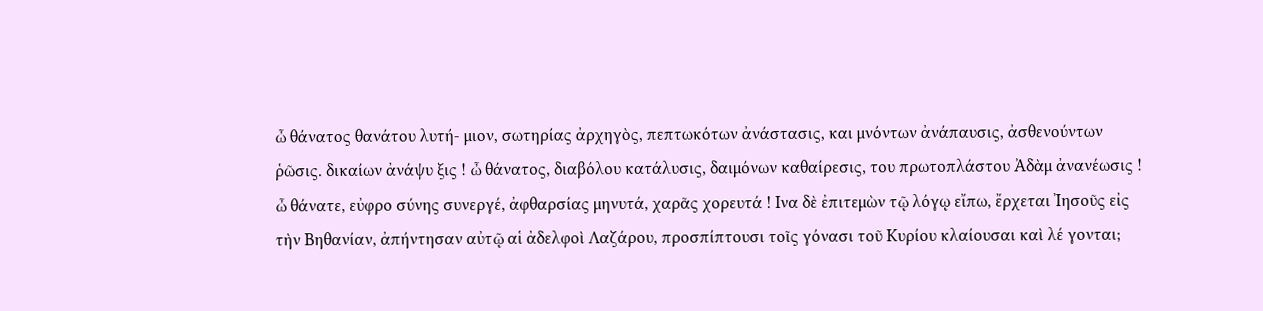ὦ θάνατος θανάτου λυτή- μιον, σωτηρίας ἀρχηγὸς, πεπτωκότων ἀνάστασις, και μνόντων ἀνάπαυσις, ἀσθενούντων ῥῶσις. δικαίων ἀνάψυ ξις ! ὦ θάνατος, διαβόλου κατάλυσις, δαιμόνων καθαίρεσις, του πρωτοπλάστου Ἀδὰμ ἀνανέωσις ! ὦ θάνατε, εὐφρο σύνης συνεργέ, ἀφθαρσίας μηνυτά, χαρᾶς χορευτά ! Ινα δὲ ἐπιτεμὼν τῷ λόγῳ εἴπω, ἔρχεται Ἰησοῦς εἰς τὴν Βηθανίαν, ἀπήντησαν αὐτῷ αἱ ἀδελφοὶ Λαζάρου, προσπίπτουσι τοῖς γόνασι τοῦ Κυρίου κλαίουσαι καὶ λέ γονται;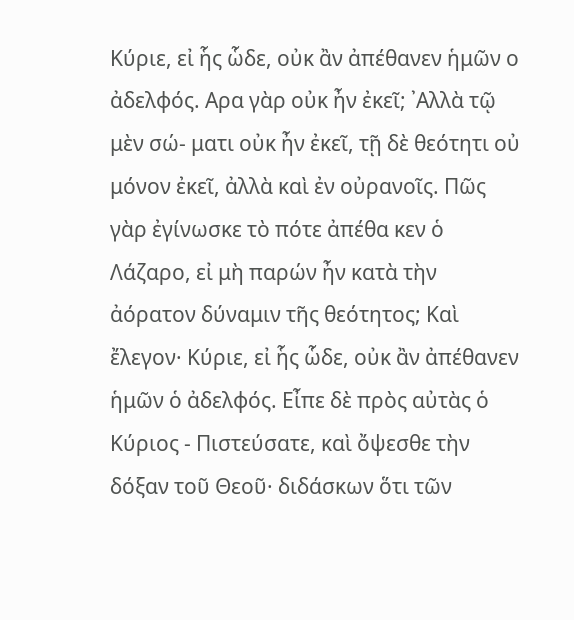Κύριε, εἰ ἧς ὧδε, οὐκ ἂν ἀπέθανεν ἡμῶν ο ἀδελφός. Αρα γὰρ οὐκ ἦν ἐκεῖ; ᾿Αλλὰ τῷ μὲν σώ- ματι οὐκ ἦν ἐκεῖ, τῇ δὲ θεότητι οὐ μόνον ἐκεῖ, ἀλλὰ καὶ ἐν οὐρανοῖς. Πῶς γὰρ ἐγίνωσκε τὸ πότε ἀπέθα κεν ὁ Λάζαρο, εἰ μὴ παρών ἦν κατὰ τὴν ἀόρατον δύναμιν τῆς θεότητος; Καὶ ἔλεγον· Κύριε, εἰ ἧς ὧδε, οὐκ ἂν ἀπέθανεν ἡμῶν ὁ ἀδελφός. Εἶπε δὲ πρὸς αὐτὰς ὁ Κύριος - Πιστεύσατε, καὶ ὄψεσθε τὴν δόξαν τοῦ Θεοῦ· διδάσκων ὅτι τῶν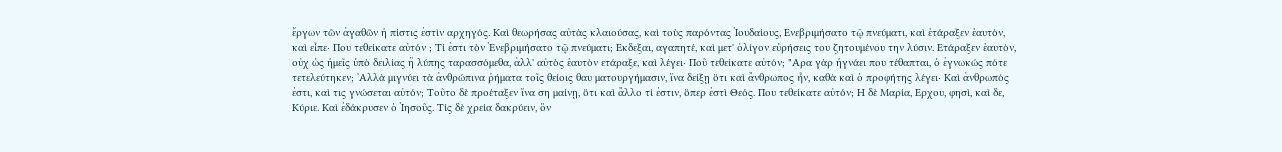ἔργων τῶν ἀγαθῶν ἡ πίστις ἐστὶν αρχηγός. Καὶ θεωρήσας αὐτὰς κλαιούσας, καὶ τοὺς παρόντας Ἰουδαίους, Ενεβριμήσατο τῷ πνεύματι, καὶ ἑτάραξεν ἑαυτὸν, καὶ εἶπε· Που τεθείκατε αὐτόν ; Τί ἐστι τὸν Ἐνεβριμήσατο τῷ πνεύματι; Εκδεξαι, αγαπητέ, καὶ μετ' ὀλίγον εὑρήσεις του ζητουμένου την λύσιν. Ετάραξεν ἑαυτὸν, οὐχ ὡς ἡμεῖς ὑπὸ δειλίας ἢ λύπης ταρασσόμεθα, ἀλλ' αὐτὸς ἑαυτὸν ετάραξε, καὶ λέγει· Ποῦ τεθείκατε αὐτόν; "Αρα γὰρ ἡγνάει που τέθαπται, ὁ ἐγνωκώς πότε τετελεύτηκεν; ᾿Αλλὰ μιγνύει τὰ ἀνθρώπινα ῥήματα τοῖς θείοις θαυ ματουργήμασιν, ἵνα δείξῃ ὅτι καὶ ἄνθρωπος ἦν, καθὰ καὶ ὁ προφήτης λέγει· Καὶ ἀνθρωπός ἐστι, καὶ τις γνώσεται αὐτόν; Τοῦτο δὲ προέταξεν ἵνα ση μαίνῃ, ὅτι καὶ ἄλλο τί ἐστιν, ὅπερ ἐστὶ Θεός. Που τεθείκατε αὐτόν; Η δὲ Μαρία, Ερχου, φησὶ, καὶ δε, Κύριε. Καὶ ἐδάκρυσεν ὁ Ἰησοῦς. Τίς δὲ χρεία δακρύειν, ὃν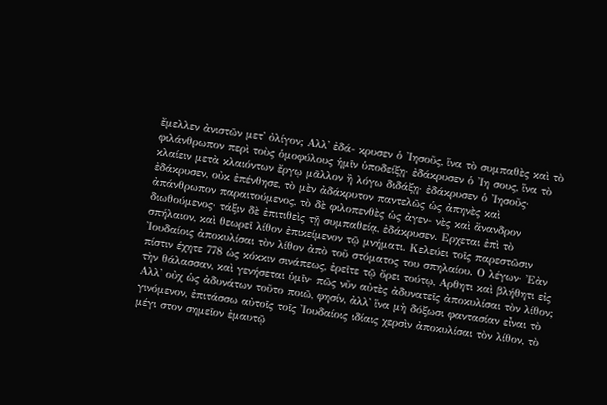ἔμελλεν ἀνιστῶν μετ' ὀλίγον; Αλλ' ἐδά- κρυσεν ὁ Ἰησοῦς, ἵνα τὸ συμπαθὲς καὶ τὸ φιλάνθρωπον περὶ τοὺς ὁμοφύλους ἡμῖν ὑποδείξῃ· ἐδάκρυσεν ὁ Ἰη σους, ἵνα τὸ κλαίειν μετὰ κλαιόντων ἔργῳ μᾶλλον ἢ λόγω διδάξῃ· ἐδάκρυσεν ὁ Ἰησοῦς· ἐδάκρυσεν, οὐκ ἐπένθησε, τὸ μὲν ἀδάκρυτον παντελῶς ὡς ἀπηνὲς καὶ ἀπάνθρωπον παραιτούμενος, τὸ δὲ φιλοπενθὲς ὡς ἀγεν- νὲς καὶ ἄνανδρον διωθούμενος· τάξιν δὲ ἐπιτιθεὶς τῇ συμπαθείᾳ, ἐδάκρυσεν. Ερχεται ἐπὶ τὸ σπήλαιον, καὶ θεωρεῖ λίθον ἐπικείμενον τῷ μνήματι. Κελεύει τοῖς παρεστῶσιν Ἰουδαίοις ἀποκυλίσαι τὸν λίθον ἀπὸ τοῦ στόματος του σπηλαίου. Ο λέγων· Ἐὰν πίστιν έχητε 778 ὡς κόκκιν σινάπεως, ἐρεῖτε τῷ ὄρει τούτῳ, Αρθητι καὶ βλήθητι εἰς τὴν θάλασσαν, καὶ γενήσεται ὑμῖν· πῶς νῦν αὐτὲς ἀδυνατεῖς ἀποκυλίσαι τὸν λίθον; Αλλ' οὐχ ὡς ἀδυνάτων τοῦτο ποιῶ, φησίν, ἀλλ᾽ ἵνα μὴ δόξωσι φαντασίαν εἶναι τὸ γινόμενον, ἐπιτάσσω αὐτοῖς τοῖς Ἰουδαίοις ιδίαις χερσὶν ἀποκυλίσαι τὸν λίθον, τὸ μέγι στον σημεῖον ἐμαυτῷ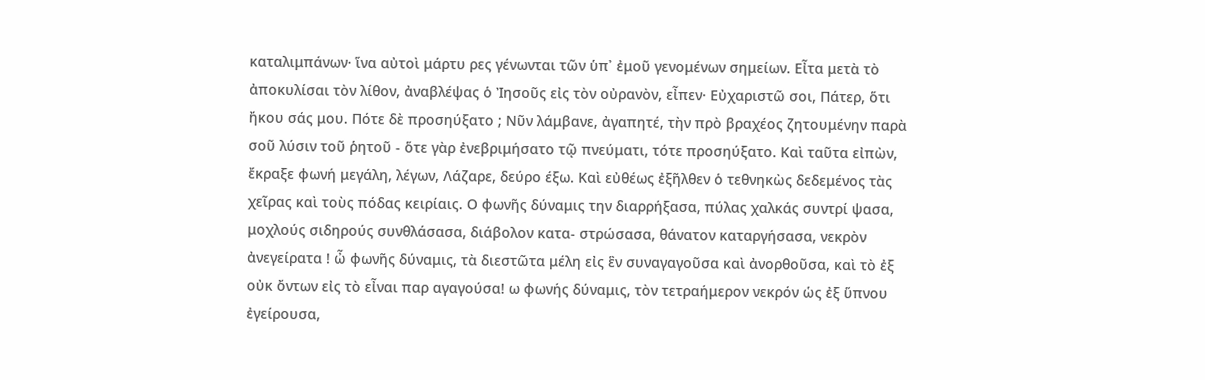καταλιμπάνων· ἵνα αὐτοὶ μάρτυ ρες γένωνται τῶν ὑπ᾿ ἐμοῦ γενομένων σημείων. Εἶτα μετὰ τὸ ἀποκυλίσαι τὸν λίθον, ἀναβλέψας ὁ Ἰησοῦς εἰς τὸν οὐρανὸν, εἶπεν· Εὐχαριστῶ σοι, Πάτερ, ὅτι ἤκου σάς μου. Πότε δὲ προσηύξατο ; Νῦν λάμβανε, ἀγαπητέ, τὴν πρὸ βραχέος ζητουμένην παρὰ σοῦ λύσιν τοῦ ῥητοῦ - ὅτε γὰρ ἐνεβριμήσατο τῷ πνεύματι, τότε προσηύξατο. Καὶ ταῦτα εἰπὼν, ἔκραξε φωνή μεγάλη, λέγων, Λάζαρε, δεύρο έξω. Καὶ εὐθέως ἐξῆλθεν ὁ τεθνηκὼς δεδεμένος τὰς χεῖρας καὶ τοὺς πόδας κειρίαις. Ο φωνῆς δύναμις την διαρρήξασα, πύλας χαλκάς συντρί ψασα, μοχλούς σιδηρούς συνθλάσασα, διάβολον κατα- στρώσασα, θάνατον καταργήσασα, νεκρὸν ἀνεγείρατα ! ὦ φωνῆς δύναμις, τὰ διεστῶτα μέλη εἰς ἓν συναγαγοῦσα καὶ ἀνορθοῦσα, καὶ τὸ ἐξ οὐκ ὄντων εἰς τὸ εἶναι παρ αγαγούσα! ω φωνής δύναμις, τὸν τετραήμερον νεκρόν ὡς ἐξ ὕπνου ἐγείρουσα,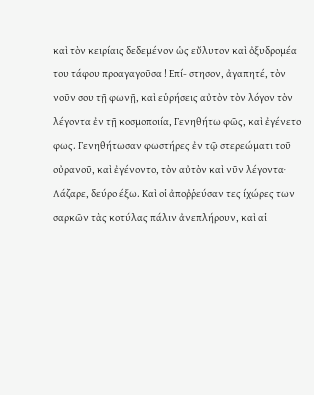καὶ τὸν κειρίαις δεδεμένον ὡς εὔλυτον καὶ ὀξυδρομέα του τάφου προαγαγοῦσα ! Επί- στησον, ἀγαπητέ, τὸν νοῦν σου τῇ φωνῇ, καὶ εὑρήσεις αὐτὸν τὸν λόγον τὸν λέγοντα ἐν τῇ κοσμοποιία, Γενηθήτω φῶς, καὶ ἐγένετο φως. Γενηθήτωσαν φωστήρες ἐν τῷ στερεώματι τοῦ οὐρανοῦ, καὶ ἐγένοντο, τὸν αὐτὸν καὶ νῦν λέγοντα· Λάζαρε, δεύρο έξω. Καὶ οἱ ἀποῤῥεύσαν τες ίχώρες των σαρκῶν τὰς κοτύλας πάλιν ἀνεπλήρουν, καὶ αἱ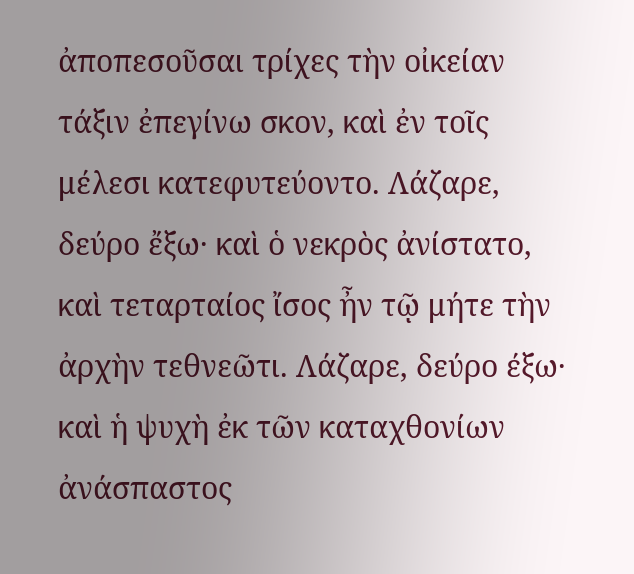ἀποπεσοῦσαι τρίχες τὴν οἰκείαν τάξιν ἐπεγίνω σκον, καὶ ἐν τοῖς μέλεσι κατεφυτεύοντο. Λάζαρε, δεύρο ἔξω· καὶ ὁ νεκρὸς ἀνίστατο, καὶ τεταρταίος ἴσος ἦν τῷ μήτε τὴν ἀρχὴν τεθνεῶτι. Λάζαρε, δεύρο έξω· καὶ ἡ ψυχὴ ἐκ τῶν καταχθονίων ἀνάσπαστος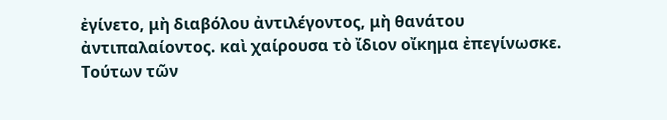ἐγίνετο, μὴ διαβόλου ἀντιλέγοντος, μὴ θανάτου ἀντιπαλαίοντος. καὶ χαίρουσα τὸ ἴδιον οἴκημα ἐπεγίνωσκε. Τούτων τῶν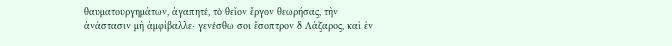θαυματουργημάτων, ἀγαπητέ, τὸ θεῖον ἔργον θεωρήσας, τὴν ἀνάστασιν μὴ ἀμφίβαλλε· γενέσθω σοι ἔσοπτρον δ Λάζαρος, καὶ ἐν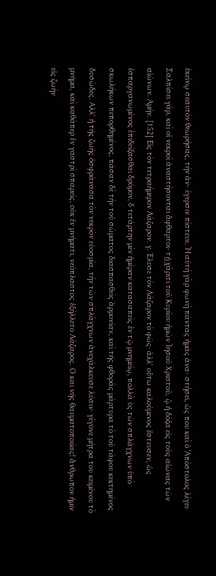ἐκείνῳ σεαυτόν θεωρήσας, τὴν ἀν- έγερσιν πίστευε. Ἡ αὐτὴ γὰρ φωνὴ πάντας ἡμᾶς ἀνα- στήσει, ὡς που καὶ ὁ ᾿Απόστολος λέγει· Σαλπίσει γάρ, καὶ οἱ νεκροὶ ἀναστήσονται ἄφθαρτοι· τῇ χάριτι τοῦ Κυρίου ἡμῶν Ἰησοῦ Χριστοῦ, ᾧ ἡ δόξα εἰς τοὺς αἰῶνας τῶν αἰώνων. Αμήν. [152] Εἰς τὸν τετραήμερον Λάζαρον. γ. Έλυσε τὸν Λάζαρον τὸ φῶς· ἀλλ' οὕτω καλούμενος ἔστευσεν, ὡς ἐσπαργανωμένος ἐπιδείξασθαι δρόμον, δ τετάρτην μὲν ἡμέραν κατασαπεὶς ἐν τῷ μνημείῳ, πολλὰ ὺς τῶν σπλάγχνων ὑπὸ σκωλήκων πεπορθημένος, πᾶσαν δὲ τὴν τοῦ σώματος διασπασθεὶς ἁρμονίαν, καὶ τῆς φθοράς μάρτυρα τὸ τοῦ τάφου κεκτημένος δυσώδες. Αλλ' ἡ τῆς ζωῆς ὀσφράνασα τὸν νεκρὸν εὐοσμία, τὴν τῶν σπλάγχνων ἀνεχάλκευσε λύσιν· γέγονε μήτρα του κειμένου τὸ μνῆμα, καὶ καθάπερ ἐν γαστρὶ σπαρείς, οὐκ ἐν μνήματι, νεόπλαστος ἐξήλλετο Λάζαρος. Ο και νῆς θαυματοποιίας! ἄνθρωπον ἡμῖν εἰς ζωὴν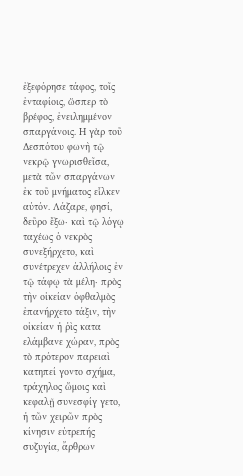ἐξεφόρησε τάφος, τοῖς ἐνταφίοις, ὥσπερ τὸ βρέφος, ἐνειλημμένον σπαργάνοις. Η γὰρ τοῦ Δεσπότου φωνὴ τῷ νεκρῷ γνωρισθεῖσα, μετὰ τῶν σπαργάνων ἐκ τοῦ μνήματος εἷλκεν αὐτόν. Λάζαρε, φησί, δεῦρο ἔξω· καὶ τῷ λόγῳ ταχέως ὁ νεκρὸς συνεξήρχετο, καὶ συνέτρεχεν ἀλλήλοις ἐν τῷ τάφῳ τὰ μέλη· πρὸς τὴν οἰκείαν ὀφθαλμὸς ἐπανήρχετο τάξιν, τὴν οἰκείαν ἡ ῥὶς κατα ελάμβανε χώραν, πρὸς τὸ πρότερον παρειαὶ κατηπεί γοντο σχήμα, τράχηλος ὤμοις καὶ κεφαλῇ συνεσφίγ γετο, ἡ τῶν χειρῶν πρὸς κίνησιν εὐτρεπής συζυγία, ἄρθρων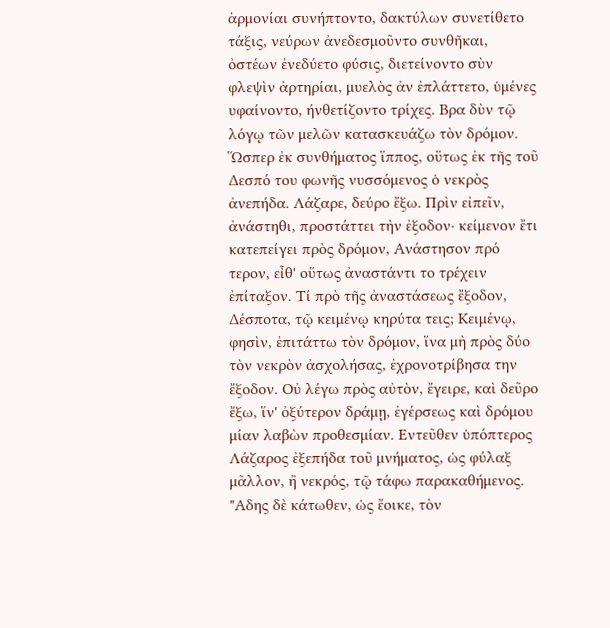ἁρμονίαι συνήπτοντο, δακτύλων συνετίθετο τάξις, νεύρων ἀνεδεσμοῦντο συνθῆκαι, ὀστέων ἐνεδύετο φύσις, διετείνοντο σὺν φλεψὶν ἀρτηρίαι, μυελὸς ἀν ἐπλάττετο, ὑμένες υφαίνοντο, ήνθετίζοντο τρίχες. Βρα δὺν τῷ λόγῳ τῶν μελῶν κατασκευάζω τὸν δρόμον. Ὥσπερ ἐκ συνθήματος ἵππος, οὕτως ἐκ τῆς τοῦ Δεσπό του φωνῆς νυσσόμενος ὁ νεκρὸς ἀνεπήδα. Λάζαρε, δεύρο ἔξω. Πρὶν εἰπεῖν, ἀνάστηθι, προστάττει τὴν ἐξοδον· κείμενον ἔτι κατεπείγει πρὸς δρόμον, Ανάστησον πρό τερον, εἶθ' οὕτως ἀναστάντι το τρέχειν ἐπίταξον. Τί πρὸ τῆς ἀναστάσεως ἔξοδον, Δέσποτα, τῷ κειμένῳ κηρύτα τεις; Κειμένῳ, φησὶν, ἐπιτάττω τὸν δρόμον, ἵνα μὴ πρὸς δύο τὸν νεκρὸν ἀσχολήσας, ἐχρονοτρίβησα την ἔξοδον. Οὐ λέγω πρὸς αὐτὸν, ἔγειρε, καὶ δεῦρο ἔξω, ἵν' ὀξύτερον δράμῃ, ἐγέρσεως καὶ δρόμου μίαν λαβὼν προθεσμίαν. Εντεῦθεν ὑπόπτερος Λάζαρος ἐξεπήδα τοῦ μνήματος, ὡς φύλαξ μᾶλλον, ἢ νεκρός, τῷ τάφω παρακαθήμενος. "Αδης δὲ κάτωθεν, ὡς ἔοικε, τὸν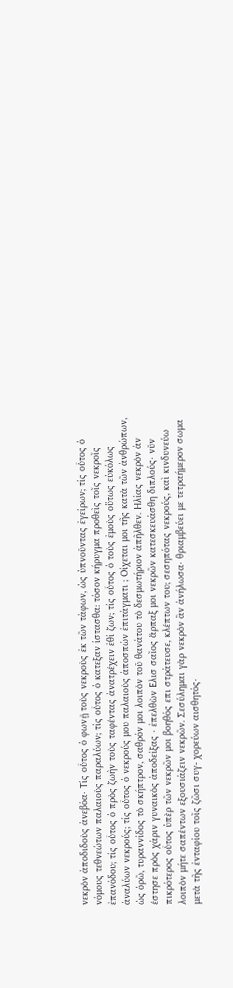νεκρὸν ἀποδιδοὺς ἀνεβόα· Τίς οὗτος ὁ φωνῇ τοὺς νεκροὺς ἐκ τῶν τάφων, ὡς ὑπνοῦντας ἐγείρων; τίς οὗτος ὁ νόμους τεθνεώτων παλαιοὺς παραλύων; τίς οὗτος ὁ κατεξαν ίστασθα: τόσον κήρυγμα προθεὶς τοῖς νεκροῖς ἐπανόδου; τίς οὗτος ὁ πρὸς ζωὴν τοὺς ταφέντας ἀνατρέχειν ἐθί ζων; τίς οὗτος ὁ τοὺς ἐμοὺς οὕτως εὐκόλως ἀναλύων νεκρούς; τίς οὗτος ὁ νεκρούς μου παλαιοὺς ἀποσπών ἐπιτάγματι ; Οίχεται μοι τῆς κατὰ τῶν ἀνθρώπων, ὡς ὁρῶ, τυραννίδος τὸ σκήπτρον, σαθρόν μοι λοιπὸν τοῦ θανάτου τὸ δεσμωτήριον ἀπῆλθεν. Ηλίας νεκρὸν ἀν έστησε πρὸς χάριν γυναικὸς ἀποδείξας · ἐπελθὼν Ελισ σαῖος ἅρπαξ μοι νεκρῶν κατεσκευάσθη διπλούς· νῦν πικρότερος οὗτος ὑπὲρ τῶν νεκρῶν μοι βοηθός επι στράτευσε, κλέπτων του; σεσηπότας νεκρούς, καὶ κινδυνεύω λοιπὸν μήτε σαπέντων εξουσιάζειν νεκρῶν. Σεσύλημαι γὰρ νεκρὸν ἂν ἀνήλωσα· θριαμβεύει με τετραήμερον σωμα μετὰ τῆς ἐνταφίου τοῖς ζῶσι συγ- χορεύων αισθητός·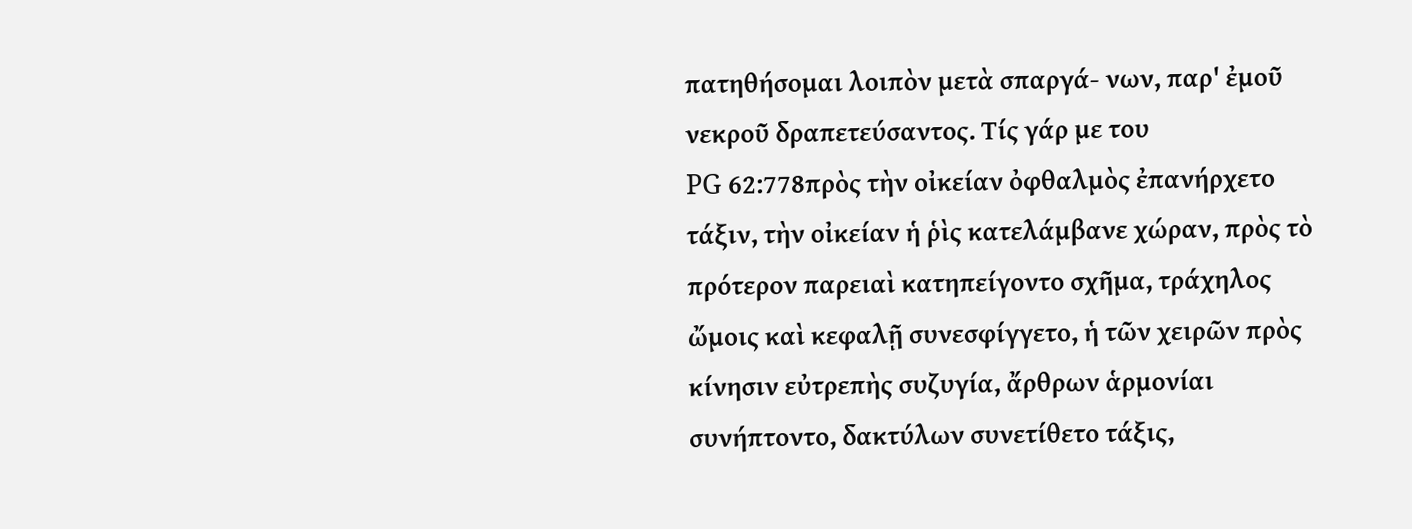πατηθήσομαι λοιπὸν μετὰ σπαργά- νων, παρ' ἐμοῦ νεκροῦ δραπετεύσαντος. Τίς γάρ με του
PG 62:778πρὸς τὴν οἰκείαν ὀφθαλμὸς ἐπανήρχετο τάξιν, τὴν οἰκείαν ἡ ῥὶς κατελάμβανε χώραν, πρὸς τὸ πρότερον παρειαὶ κατηπείγοντο σχῆμα, τράχηλος ὤμοις καὶ κεφαλῇ συνεσφίγγετο, ἡ τῶν χειρῶν πρὸς κίνησιν εὐτρεπὴς συζυγία, ἄρθρων ἁρμονίαι συνήπτοντο, δακτύλων συνετίθετο τάξις,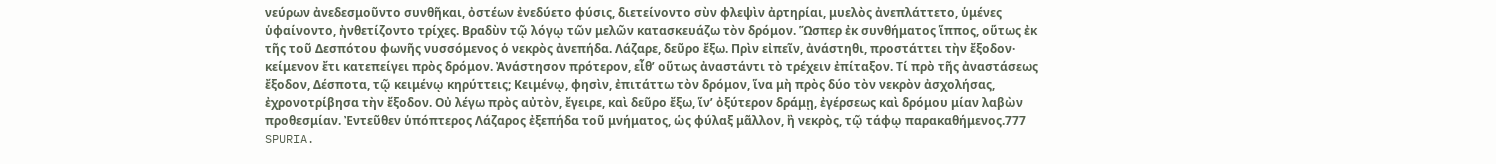νεύρων ἀνεδεσμοῦντο συνθῆκαι, ὀστέων ἐνεδύετο φύσις, διετείνοντο σὺν φλεψὶν ἀρτηρίαι, μυελὸς ἀνεπλάττετο, ὑμένες ὑφαίνοντο, ἠνθετίζοντο τρίχες. Βραδὺν τῷ λόγῳ τῶν μελῶν κατασκευάζω τὸν δρόμον. Ὥσπερ ἐκ συνθήματος ἵππος, οὕτως ἐκ τῆς τοῦ Δεσπότου φωνῆς νυσσόμενος ὁ νεκρὸς ἀνεπήδα. Λάζαρε, δεῦρο ἔξω. Πρὶν εἰπεῖν, ἀνάστηθι, προστάττει τὴν ἔξοδον· κείμενον ἔτι κατεπείγει πρὸς δρόμον. Ἀνάστησον πρότερον, εἶθ’ οὕτως ἀναστάντι τὸ τρέχειν ἐπίταξον. Τί πρὸ τῆς ἀναστάσεως ἔξοδον, Δέσποτα, τῷ κειμένῳ κηρύττεις; Κειμένῳ, φησὶν, ἐπιτάττω τὸν δρόμον, ἵνα μὴ πρὸς δύο τὸν νεκρὸν ἀσχολήσας, ἐχρονοτρίβησα τὴν ἔξοδον. Οὐ λέγω πρὸς αὐτὸν, ἔγειρε, καὶ δεῦρο ἔξω, ἵν’ ὀξύτερον δράμῃ, ἐγέρσεως καὶ δρόμου μίαν λαβὼν προθεσμίαν. Ἐντεῦθεν ὑπόπτερος Λάζαρος ἐξεπήδα τοῦ μνήματος, ὡς φύλαξ μᾶλλον, ἢ νεκρὸς, τῷ τάφῳ παρακαθήμενος.777 SPURIA.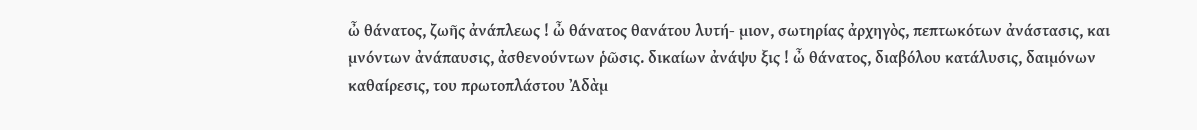ὦ θάνατος, ζωῆς ἀνάπλεως ! ὦ θάνατος θανάτου λυτή- μιον, σωτηρίας ἀρχηγὸς, πεπτωκότων ἀνάστασις, και μνόντων ἀνάπαυσις, ἀσθενούντων ῥῶσις. δικαίων ἀνάψυ ξις ! ὦ θάνατος, διαβόλου κατάλυσις, δαιμόνων καθαίρεσις, του πρωτοπλάστου Ἀδὰμ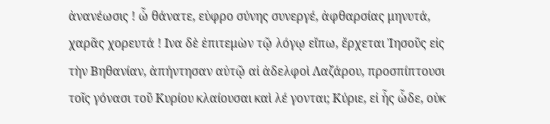ἀνανέωσις ! ὦ θάνατε, εὐφρο σύνης συνεργέ, ἀφθαρσίας μηνυτά, χαρᾶς χορευτά ! Ινα δὲ ἐπιτεμὼν τῷ λόγῳ εἴπω, ἔρχεται Ἰησοῦς εἰς τὴν Βηθανίαν, ἀπήντησαν αὐτῷ αἱ ἀδελφοὶ Λαζάρου, προσπίπτουσι τοῖς γόνασι τοῦ Κυρίου κλαίουσαι καὶ λέ γονται; Κύριε, εἰ ἧς ὧδε, οὐκ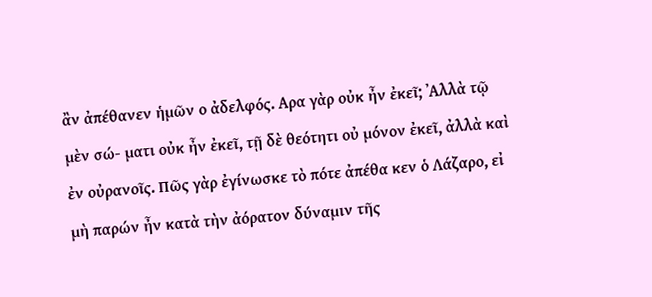ἂν ἀπέθανεν ἡμῶν ο ἀδελφός. Αρα γὰρ οὐκ ἦν ἐκεῖ; ᾿Αλλὰ τῷ μὲν σώ- ματι οὐκ ἦν ἐκεῖ, τῇ δὲ θεότητι οὐ μόνον ἐκεῖ, ἀλλὰ καὶ ἐν οὐρανοῖς. Πῶς γὰρ ἐγίνωσκε τὸ πότε ἀπέθα κεν ὁ Λάζαρο, εἰ μὴ παρών ἦν κατὰ τὴν ἀόρατον δύναμιν τῆς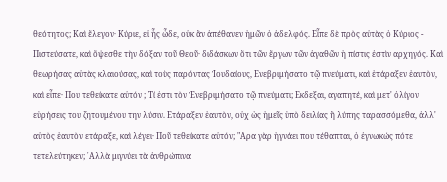θεότητος; Καὶ ἔλεγον· Κύριε, εἰ ἧς ὧδε, οὐκ ἂν ἀπέθανεν ἡμῶν ὁ ἀδελφός. Εἶπε δὲ πρὸς αὐτὰς ὁ Κύριος - Πιστεύσατε, καὶ ὄψεσθε τὴν δόξαν τοῦ Θεοῦ· διδάσκων ὅτι τῶν ἔργων τῶν ἀγαθῶν ἡ πίστις ἐστὶν αρχηγός. Καὶ θεωρήσας αὐτὰς κλαιούσας, καὶ τοὺς παρόντας Ἰουδαίους, Ενεβριμήσατο τῷ πνεύματι, καὶ ἑτάραξεν ἑαυτὸν, καὶ εἶπε· Που τεθείκατε αὐτόν ; Τί ἐστι τὸν Ἐνεβριμήσατο τῷ πνεύματι; Εκδεξαι, αγαπητέ, καὶ μετ' ὀλίγον εὑρήσεις του ζητουμένου την λύσιν. Ετάραξεν ἑαυτὸν, οὐχ ὡς ἡμεῖς ὑπὸ δειλίας ἢ λύπης ταρασσόμεθα, ἀλλ' αὐτὸς ἑαυτὸν ετάραξε, καὶ λέγει· Ποῦ τεθείκατε αὐτόν; "Αρα γὰρ ἡγνάει που τέθαπται, ὁ ἐγνωκώς πότε τετελεύτηκεν; ᾿Αλλὰ μιγνύει τὰ ἀνθρώπινα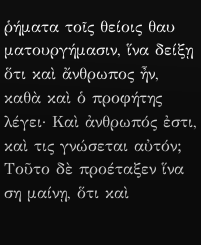ῥήματα τοῖς θείοις θαυ ματουργήμασιν, ἵνα δείξῃ ὅτι καὶ ἄνθρωπος ἦν, καθὰ καὶ ὁ προφήτης λέγει· Καὶ ἀνθρωπός ἐστι, καὶ τις γνώσεται αὐτόν; Τοῦτο δὲ προέταξεν ἵνα ση μαίνῃ, ὅτι καὶ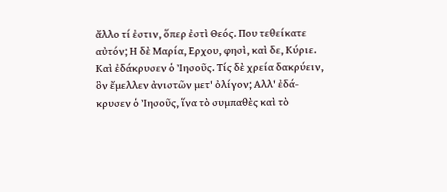ἄλλο τί ἐστιν, ὅπερ ἐστὶ Θεός. Που τεθείκατε αὐτόν; Η δὲ Μαρία, Ερχου, φησὶ, καὶ δε, Κύριε. Καὶ ἐδάκρυσεν ὁ Ἰησοῦς. Τίς δὲ χρεία δακρύειν, ὃν ἔμελλεν ἀνιστῶν μετ' ὀλίγον; Αλλ' ἐδά- κρυσεν ὁ Ἰησοῦς, ἵνα τὸ συμπαθὲς καὶ τὸ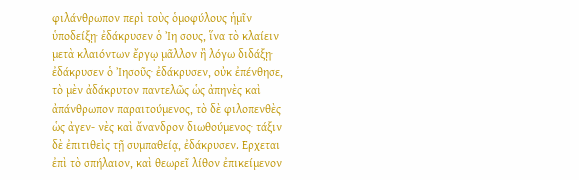φιλάνθρωπον περὶ τοὺς ὁμοφύλους ἡμῖν ὑποδείξῃ· ἐδάκρυσεν ὁ Ἰη σους, ἵνα τὸ κλαίειν μετὰ κλαιόντων ἔργῳ μᾶλλον ἢ λόγω διδάξῃ· ἐδάκρυσεν ὁ Ἰησοῦς· ἐδάκρυσεν, οὐκ ἐπένθησε, τὸ μὲν ἀδάκρυτον παντελῶς ὡς ἀπηνὲς καὶ ἀπάνθρωπον παραιτούμενος, τὸ δὲ φιλοπενθὲς ὡς ἀγεν- νὲς καὶ ἄνανδρον διωθούμενος· τάξιν δὲ ἐπιτιθεὶς τῇ συμπαθείᾳ, ἐδάκρυσεν. Ερχεται ἐπὶ τὸ σπήλαιον, καὶ θεωρεῖ λίθον ἐπικείμενον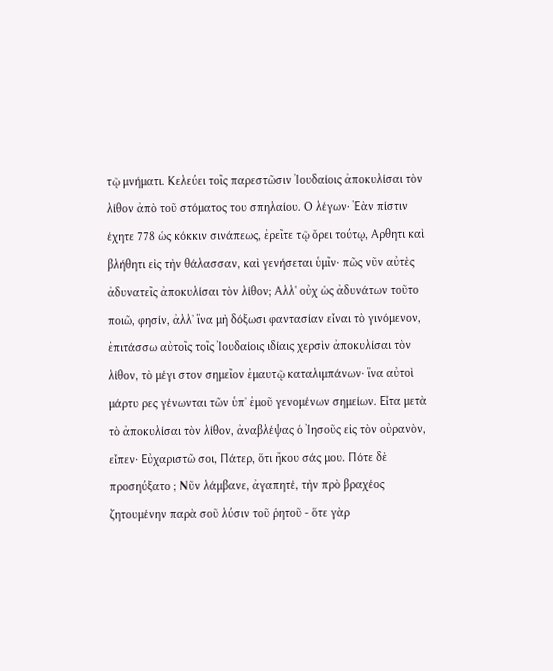τῷ μνήματι. Κελεύει τοῖς παρεστῶσιν Ἰουδαίοις ἀποκυλίσαι τὸν λίθον ἀπὸ τοῦ στόματος του σπηλαίου. Ο λέγων· Ἐὰν πίστιν έχητε 778 ὡς κόκκιν σινάπεως, ἐρεῖτε τῷ ὄρει τούτῳ, Αρθητι καὶ βλήθητι εἰς τὴν θάλασσαν, καὶ γενήσεται ὑμῖν· πῶς νῦν αὐτὲς ἀδυνατεῖς ἀποκυλίσαι τὸν λίθον; Αλλ' οὐχ ὡς ἀδυνάτων τοῦτο ποιῶ, φησίν, ἀλλ᾽ ἵνα μὴ δόξωσι φαντασίαν εἶναι τὸ γινόμενον, ἐπιτάσσω αὐτοῖς τοῖς Ἰουδαίοις ιδίαις χερσὶν ἀποκυλίσαι τὸν λίθον, τὸ μέγι στον σημεῖον ἐμαυτῷ καταλιμπάνων· ἵνα αὐτοὶ μάρτυ ρες γένωνται τῶν ὑπ᾿ ἐμοῦ γενομένων σημείων. Εἶτα μετὰ τὸ ἀποκυλίσαι τὸν λίθον, ἀναβλέψας ὁ Ἰησοῦς εἰς τὸν οὐρανὸν, εἶπεν· Εὐχαριστῶ σοι, Πάτερ, ὅτι ἤκου σάς μου. Πότε δὲ προσηύξατο ; Νῦν λάμβανε, ἀγαπητέ, τὴν πρὸ βραχέος ζητουμένην παρὰ σοῦ λύσιν τοῦ ῥητοῦ - ὅτε γὰρ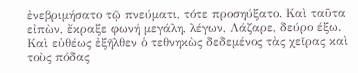ἐνεβριμήσατο τῷ πνεύματι, τότε προσηύξατο. Καὶ ταῦτα εἰπὼν, ἔκραξε φωνή μεγάλη, λέγων, Λάζαρε, δεύρο έξω. Καὶ εὐθέως ἐξῆλθεν ὁ τεθνηκὼς δεδεμένος τὰς χεῖρας καὶ τοὺς πόδας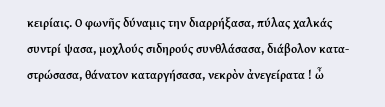κειρίαις. Ο φωνῆς δύναμις την διαρρήξασα, πύλας χαλκάς συντρί ψασα, μοχλούς σιδηρούς συνθλάσασα, διάβολον κατα- στρώσασα, θάνατον καταργήσασα, νεκρὸν ἀνεγείρατα ! ὦ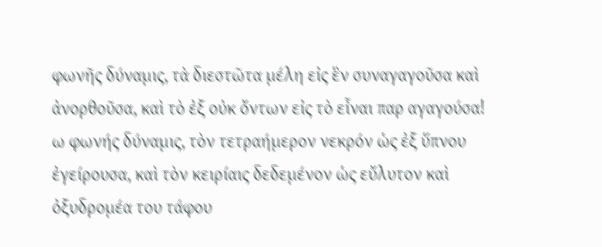φωνῆς δύναμις, τὰ διεστῶτα μέλη εἰς ἓν συναγαγοῦσα καὶ ἀνορθοῦσα, καὶ τὸ ἐξ οὐκ ὄντων εἰς τὸ εἶναι παρ αγαγούσα! ω φωνής δύναμις, τὸν τετραήμερον νεκρόν ὡς ἐξ ὕπνου ἐγείρουσα, καὶ τὸν κειρίαις δεδεμένον ὡς εὔλυτον καὶ ὀξυδρομέα του τάφου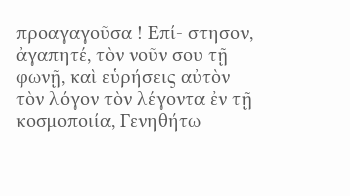προαγαγοῦσα ! Επί- στησον, ἀγαπητέ, τὸν νοῦν σου τῇ φωνῇ, καὶ εὑρήσεις αὐτὸν τὸν λόγον τὸν λέγοντα ἐν τῇ κοσμοποιία, Γενηθήτω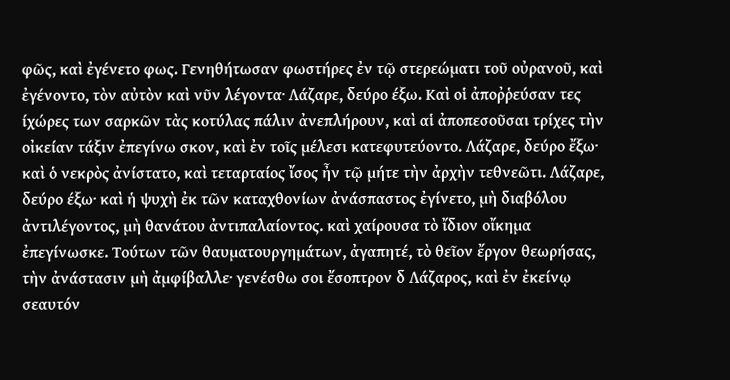φῶς, καὶ ἐγένετο φως. Γενηθήτωσαν φωστήρες ἐν τῷ στερεώματι τοῦ οὐρανοῦ, καὶ ἐγένοντο, τὸν αὐτὸν καὶ νῦν λέγοντα· Λάζαρε, δεύρο έξω. Καὶ οἱ ἀποῤῥεύσαν τες ίχώρες των σαρκῶν τὰς κοτύλας πάλιν ἀνεπλήρουν, καὶ αἱ ἀποπεσοῦσαι τρίχες τὴν οἰκείαν τάξιν ἐπεγίνω σκον, καὶ ἐν τοῖς μέλεσι κατεφυτεύοντο. Λάζαρε, δεύρο ἔξω· καὶ ὁ νεκρὸς ἀνίστατο, καὶ τεταρταίος ἴσος ἦν τῷ μήτε τὴν ἀρχὴν τεθνεῶτι. Λάζαρε, δεύρο έξω· καὶ ἡ ψυχὴ ἐκ τῶν καταχθονίων ἀνάσπαστος ἐγίνετο, μὴ διαβόλου ἀντιλέγοντος, μὴ θανάτου ἀντιπαλαίοντος. καὶ χαίρουσα τὸ ἴδιον οἴκημα ἐπεγίνωσκε. Τούτων τῶν θαυματουργημάτων, ἀγαπητέ, τὸ θεῖον ἔργον θεωρήσας, τὴν ἀνάστασιν μὴ ἀμφίβαλλε· γενέσθω σοι ἔσοπτρον δ Λάζαρος, καὶ ἐν ἐκείνῳ σεαυτόν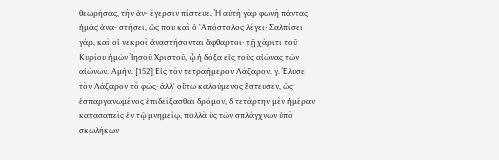θεωρήσας, τὴν ἀν- έγερσιν πίστευε. Ἡ αὐτὴ γὰρ φωνὴ πάντας ἡμᾶς ἀνα- στήσει, ὡς που καὶ ὁ ᾿Απόστολος λέγει· Σαλπίσει γάρ, καὶ οἱ νεκροὶ ἀναστήσονται ἄφθαρτοι· τῇ χάριτι τοῦ Κυρίου ἡμῶν Ἰησοῦ Χριστοῦ, ᾧ ἡ δόξα εἰς τοὺς αἰῶνας τῶν αἰώνων. Αμήν. [152] Εἰς τὸν τετραήμερον Λάζαρον. γ. Έλυσε τὸν Λάζαρον τὸ φῶς· ἀλλ' οὕτω καλούμενος ἔστευσεν, ὡς ἐσπαργανωμένος ἐπιδείξασθαι δρόμον, δ τετάρτην μὲν ἡμέραν κατασαπεὶς ἐν τῷ μνημείῳ, πολλὰ ὺς τῶν σπλάγχνων ὑπὸ σκωλήκων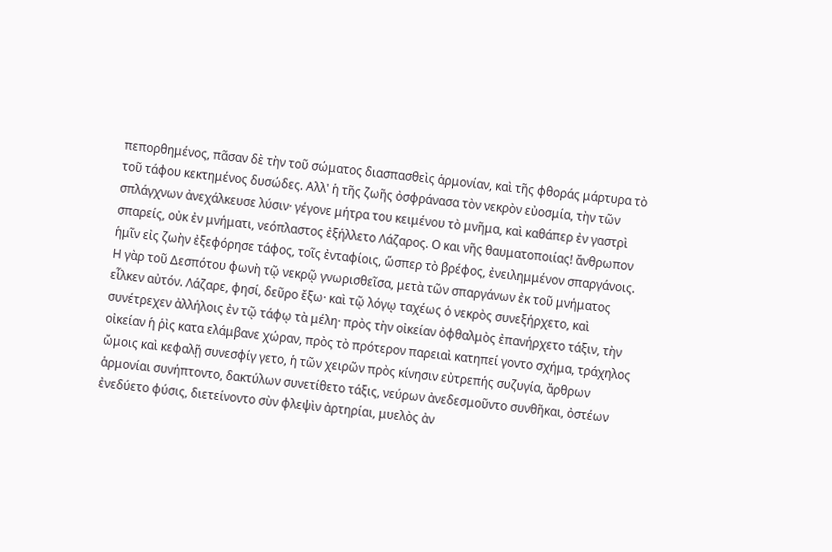πεπορθημένος, πᾶσαν δὲ τὴν τοῦ σώματος διασπασθεὶς ἁρμονίαν, καὶ τῆς φθοράς μάρτυρα τὸ τοῦ τάφου κεκτημένος δυσώδες. Αλλ' ἡ τῆς ζωῆς ὀσφράνασα τὸν νεκρὸν εὐοσμία, τὴν τῶν σπλάγχνων ἀνεχάλκευσε λύσιν· γέγονε μήτρα του κειμένου τὸ μνῆμα, καὶ καθάπερ ἐν γαστρὶ σπαρείς, οὐκ ἐν μνήματι, νεόπλαστος ἐξήλλετο Λάζαρος. Ο και νῆς θαυματοποιίας! ἄνθρωπον ἡμῖν εἰς ζωὴν ἐξεφόρησε τάφος, τοῖς ἐνταφίοις, ὥσπερ τὸ βρέφος, ἐνειλημμένον σπαργάνοις. Η γὰρ τοῦ Δεσπότου φωνὴ τῷ νεκρῷ γνωρισθεῖσα, μετὰ τῶν σπαργάνων ἐκ τοῦ μνήματος εἷλκεν αὐτόν. Λάζαρε, φησί, δεῦρο ἔξω· καὶ τῷ λόγῳ ταχέως ὁ νεκρὸς συνεξήρχετο, καὶ συνέτρεχεν ἀλλήλοις ἐν τῷ τάφῳ τὰ μέλη· πρὸς τὴν οἰκείαν ὀφθαλμὸς ἐπανήρχετο τάξιν, τὴν οἰκείαν ἡ ῥὶς κατα ελάμβανε χώραν, πρὸς τὸ πρότερον παρειαὶ κατηπεί γοντο σχήμα, τράχηλος ὤμοις καὶ κεφαλῇ συνεσφίγ γετο, ἡ τῶν χειρῶν πρὸς κίνησιν εὐτρεπής συζυγία, ἄρθρων ἁρμονίαι συνήπτοντο, δακτύλων συνετίθετο τάξις, νεύρων ἀνεδεσμοῦντο συνθῆκαι, ὀστέων ἐνεδύετο φύσις, διετείνοντο σὺν φλεψὶν ἀρτηρίαι, μυελὸς ἀν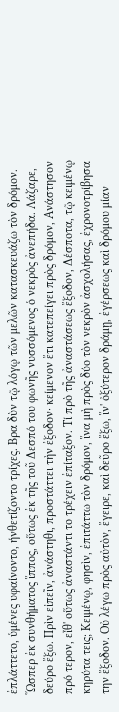ἐπλάττετο, ὑμένες υφαίνοντο, ήνθετίζοντο τρίχες. Βρα δὺν τῷ λόγῳ τῶν μελῶν κατασκευάζω τὸν δρόμον. Ὥσπερ ἐκ συνθήματος ἵππος, οὕτως ἐκ τῆς τοῦ Δεσπό του φωνῆς νυσσόμενος ὁ νεκρὸς ἀνεπήδα. Λάζαρε, δεύρο ἔξω. Πρὶν εἰπεῖν, ἀνάστηθι, προστάττει τὴν ἐξοδον· κείμενον ἔτι κατεπείγει πρὸς δρόμον, Ανάστησον πρό τερον, εἶθ' οὕτως ἀναστάντι το τρέχειν ἐπίταξον. Τί πρὸ τῆς ἀναστάσεως ἔξοδον, Δέσποτα, τῷ κειμένῳ κηρύτα τεις; Κειμένῳ, φησὶν, ἐπιτάττω τὸν δρόμον, ἵνα μὴ πρὸς δύο τὸν νεκρὸν ἀσχολήσας, ἐχρονοτρίβησα την ἔξοδον. Οὐ λέγω πρὸς αὐτὸν, ἔγειρε, καὶ δεῦρο ἔξω, ἵν' ὀξύτερον δράμῃ, ἐγέρσεως καὶ δρόμου μίαν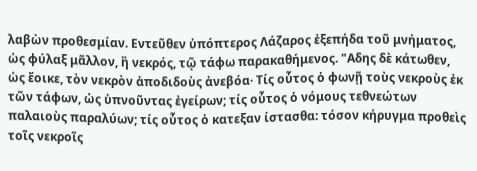λαβὼν προθεσμίαν. Εντεῦθεν ὑπόπτερος Λάζαρος ἐξεπήδα τοῦ μνήματος, ὡς φύλαξ μᾶλλον, ἢ νεκρός, τῷ τάφω παρακαθήμενος. "Αδης δὲ κάτωθεν, ὡς ἔοικε, τὸν νεκρὸν ἀποδιδοὺς ἀνεβόα· Τίς οὗτος ὁ φωνῇ τοὺς νεκροὺς ἐκ τῶν τάφων, ὡς ὑπνοῦντας ἐγείρων; τίς οὗτος ὁ νόμους τεθνεώτων παλαιοὺς παραλύων; τίς οὗτος ὁ κατεξαν ίστασθα: τόσον κήρυγμα προθεὶς τοῖς νεκροῖς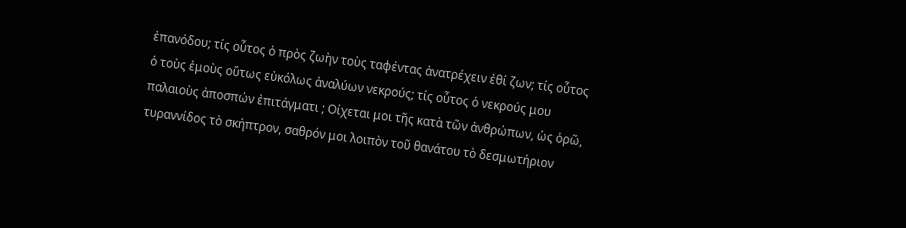ἐπανόδου; τίς οὗτος ὁ πρὸς ζωὴν τοὺς ταφέντας ἀνατρέχειν ἐθί ζων; τίς οὗτος ὁ τοὺς ἐμοὺς οὕτως εὐκόλως ἀναλύων νεκρούς; τίς οὗτος ὁ νεκρούς μου παλαιοὺς ἀποσπών ἐπιτάγματι ; Οίχεται μοι τῆς κατὰ τῶν ἀνθρώπων, ὡς ὁρῶ, τυραννίδος τὸ σκήπτρον, σαθρόν μοι λοιπὸν τοῦ θανάτου τὸ δεσμωτήριον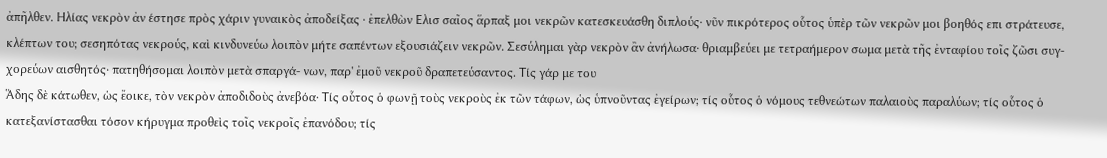ἀπῆλθεν. Ηλίας νεκρὸν ἀν έστησε πρὸς χάριν γυναικὸς ἀποδείξας · ἐπελθὼν Ελισ σαῖος ἅρπαξ μοι νεκρῶν κατεσκευάσθη διπλούς· νῦν πικρότερος οὗτος ὑπὲρ τῶν νεκρῶν μοι βοηθός επι στράτευσε, κλέπτων του; σεσηπότας νεκρούς, καὶ κινδυνεύω λοιπὸν μήτε σαπέντων εξουσιάζειν νεκρῶν. Σεσύλημαι γὰρ νεκρὸν ἂν ἀνήλωσα· θριαμβεύει με τετραήμερον σωμα μετὰ τῆς ἐνταφίου τοῖς ζῶσι συγ- χορεύων αισθητός· πατηθήσομαι λοιπὸν μετὰ σπαργά- νων, παρ' ἐμοῦ νεκροῦ δραπετεύσαντος. Τίς γάρ με του
Ἅδης δὲ κάτωθεν, ὡς ἔοικε, τὸν νεκρὸν ἀποδιδοὺς ἀνεβόα· Τίς οὗτος ὁ φωνῇ τοὺς νεκροὺς ἐκ τῶν τάφων, ὡς ὑπνοῦντας ἐγείρων; τίς οὗτος ὁ νόμους τεθνεώτων παλαιοὺς παραλύων; τίς οὗτος ὁ κατεξανίστασθαι τόσον κήρυγμα προθεὶς τοῖς νεκροῖς ἐπανόδου; τίς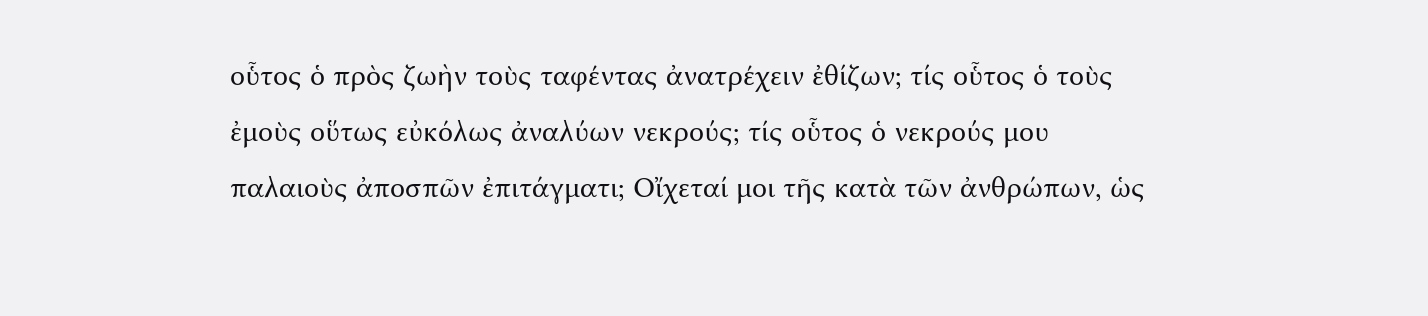οὗτος ὁ πρὸς ζωὴν τοὺς ταφέντας ἀνατρέχειν ἐθίζων; τίς οὗτος ὁ τοὺς ἐμοὺς οὕτως εὐκόλως ἀναλύων νεκρούς; τίς οὗτος ὁ νεκρούς μου παλαιοὺς ἀποσπῶν ἐπιτάγματι; Οἴχεταί μοι τῆς κατὰ τῶν ἀνθρώπων, ὡς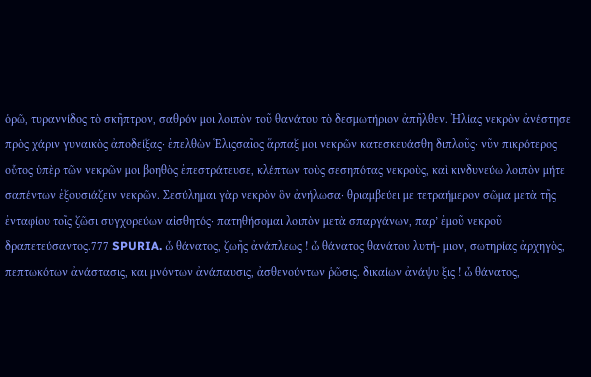ὁρῶ, τυραννίδος τὸ σκῆπτρον, σαθρόν μοι λοιπὸν τοῦ θανάτου τὸ δεσμωτήριον ἀπῆλθεν. Ἠλίας νεκρὸν ἀνέστησε πρὸς χάριν γυναικὸς ἀποδείξας· ἐπελθὼν Ἑλιςσαῖος ἅρπαξ μοι νεκρῶν κατεσκευάσθη διπλοῦς· νῦν πικρότερος οὗτος ὑπὲρ τῶν νεκρῶν μοι βοηθὸς ἐπεστράτευσε, κλέπτων τοὺς σεσηπότας νεκροὺς, καὶ κινδυνεύω λοιπὸν μήτε σαπέντων ἐξουσιάζειν νεκρῶν. Σεσύλημαι γὰρ νεκρὸν ὃν ἀνήλωσα· θριαμβεύει με τετραήμερον σῶμα μετὰ τῆς ἐνταφίου τοῖς ζῶσι συγχορεύων αἰσθητός· πατηθήσομαι λοιπὸν μετὰ σπαργάνων, παρ’ ἐμοῦ νεκροῦ δραπετεύσαντος.777 SPURIA. ὦ θάνατος, ζωῆς ἀνάπλεως ! ὦ θάνατος θανάτου λυτή- μιον, σωτηρίας ἀρχηγὸς, πεπτωκότων ἀνάστασις, και μνόντων ἀνάπαυσις, ἀσθενούντων ῥῶσις. δικαίων ἀνάψυ ξις ! ὦ θάνατος,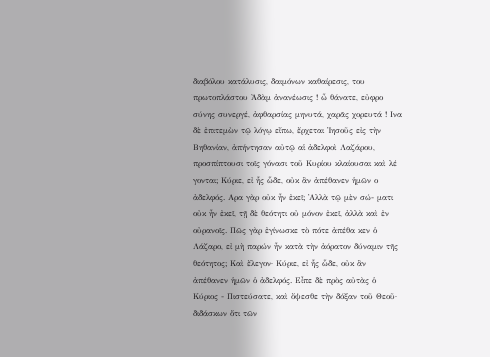διαβόλου κατάλυσις, δαιμόνων καθαίρεσις, του πρωτοπλάστου Ἀδὰμ ἀνανέωσις ! ὦ θάνατε, εὐφρο σύνης συνεργέ, ἀφθαρσίας μηνυτά, χαρᾶς χορευτά ! Ινα δὲ ἐπιτεμὼν τῷ λόγῳ εἴπω, ἔρχεται Ἰησοῦς εἰς τὴν Βηθανίαν, ἀπήντησαν αὐτῷ αἱ ἀδελφοὶ Λαζάρου, προσπίπτουσι τοῖς γόνασι τοῦ Κυρίου κλαίουσαι καὶ λέ γονται; Κύριε, εἰ ἧς ὧδε, οὐκ ἂν ἀπέθανεν ἡμῶν ο ἀδελφός. Αρα γὰρ οὐκ ἦν ἐκεῖ; ᾿Αλλὰ τῷ μὲν σώ- ματι οὐκ ἦν ἐκεῖ, τῇ δὲ θεότητι οὐ μόνον ἐκεῖ, ἀλλὰ καὶ ἐν οὐρανοῖς. Πῶς γὰρ ἐγίνωσκε τὸ πότε ἀπέθα κεν ὁ Λάζαρο, εἰ μὴ παρών ἦν κατὰ τὴν ἀόρατον δύναμιν τῆς θεότητος; Καὶ ἔλεγον· Κύριε, εἰ ἧς ὧδε, οὐκ ἂν ἀπέθανεν ἡμῶν ὁ ἀδελφός. Εἶπε δὲ πρὸς αὐτὰς ὁ Κύριος - Πιστεύσατε, καὶ ὄψεσθε τὴν δόξαν τοῦ Θεοῦ· διδάσκων ὅτι τῶν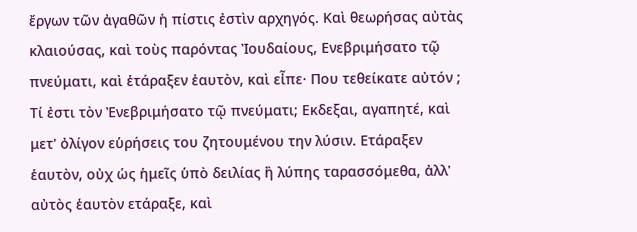ἔργων τῶν ἀγαθῶν ἡ πίστις ἐστὶν αρχηγός. Καὶ θεωρήσας αὐτὰς κλαιούσας, καὶ τοὺς παρόντας Ἰουδαίους, Ενεβριμήσατο τῷ πνεύματι, καὶ ἑτάραξεν ἑαυτὸν, καὶ εἶπε· Που τεθείκατε αὐτόν ; Τί ἐστι τὸν Ἐνεβριμήσατο τῷ πνεύματι; Εκδεξαι, αγαπητέ, καὶ μετ' ὀλίγον εὑρήσεις του ζητουμένου την λύσιν. Ετάραξεν ἑαυτὸν, οὐχ ὡς ἡμεῖς ὑπὸ δειλίας ἢ λύπης ταρασσόμεθα, ἀλλ' αὐτὸς ἑαυτὸν ετάραξε, καὶ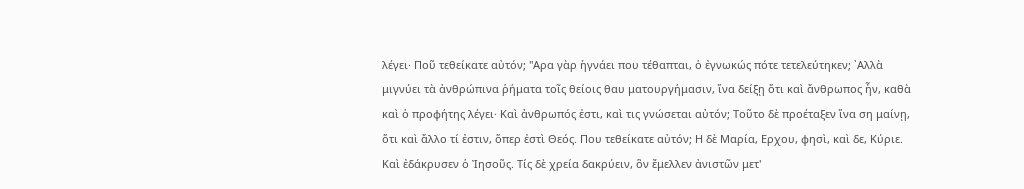λέγει· Ποῦ τεθείκατε αὐτόν; "Αρα γὰρ ἡγνάει που τέθαπται, ὁ ἐγνωκώς πότε τετελεύτηκεν; ᾿Αλλὰ μιγνύει τὰ ἀνθρώπινα ῥήματα τοῖς θείοις θαυ ματουργήμασιν, ἵνα δείξῃ ὅτι καὶ ἄνθρωπος ἦν, καθὰ καὶ ὁ προφήτης λέγει· Καὶ ἀνθρωπός ἐστι, καὶ τις γνώσεται αὐτόν; Τοῦτο δὲ προέταξεν ἵνα ση μαίνῃ, ὅτι καὶ ἄλλο τί ἐστιν, ὅπερ ἐστὶ Θεός. Που τεθείκατε αὐτόν; Η δὲ Μαρία, Ερχου, φησὶ, καὶ δε, Κύριε. Καὶ ἐδάκρυσεν ὁ Ἰησοῦς. Τίς δὲ χρεία δακρύειν, ὃν ἔμελλεν ἀνιστῶν μετ'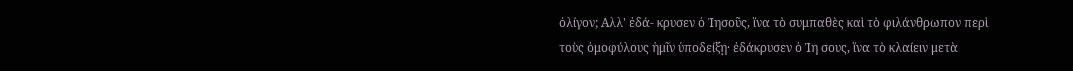ὀλίγον; Αλλ' ἐδά- κρυσεν ὁ Ἰησοῦς, ἵνα τὸ συμπαθὲς καὶ τὸ φιλάνθρωπον περὶ τοὺς ὁμοφύλους ἡμῖν ὑποδείξῃ· ἐδάκρυσεν ὁ Ἰη σους, ἵνα τὸ κλαίειν μετὰ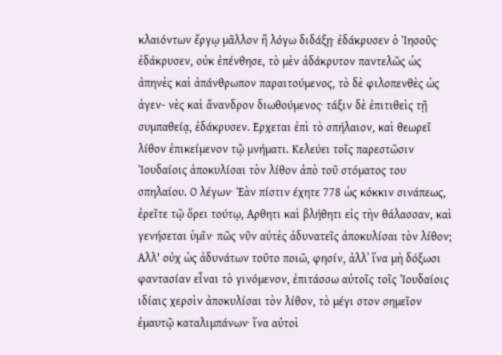κλαιόντων ἔργῳ μᾶλλον ἢ λόγω διδάξῃ· ἐδάκρυσεν ὁ Ἰησοῦς· ἐδάκρυσεν, οὐκ ἐπένθησε, τὸ μὲν ἀδάκρυτον παντελῶς ὡς ἀπηνὲς καὶ ἀπάνθρωπον παραιτούμενος, τὸ δὲ φιλοπενθὲς ὡς ἀγεν- νὲς καὶ ἄνανδρον διωθούμενος· τάξιν δὲ ἐπιτιθεὶς τῇ συμπαθείᾳ, ἐδάκρυσεν. Ερχεται ἐπὶ τὸ σπήλαιον, καὶ θεωρεῖ λίθον ἐπικείμενον τῷ μνήματι. Κελεύει τοῖς παρεστῶσιν Ἰουδαίοις ἀποκυλίσαι τὸν λίθον ἀπὸ τοῦ στόματος του σπηλαίου. Ο λέγων· Ἐὰν πίστιν έχητε 778 ὡς κόκκιν σινάπεως, ἐρεῖτε τῷ ὄρει τούτῳ, Αρθητι καὶ βλήθητι εἰς τὴν θάλασσαν, καὶ γενήσεται ὑμῖν· πῶς νῦν αὐτὲς ἀδυνατεῖς ἀποκυλίσαι τὸν λίθον; Αλλ' οὐχ ὡς ἀδυνάτων τοῦτο ποιῶ, φησίν, ἀλλ᾽ ἵνα μὴ δόξωσι φαντασίαν εἶναι τὸ γινόμενον, ἐπιτάσσω αὐτοῖς τοῖς Ἰουδαίοις ιδίαις χερσὶν ἀποκυλίσαι τὸν λίθον, τὸ μέγι στον σημεῖον ἐμαυτῷ καταλιμπάνων· ἵνα αὐτοὶ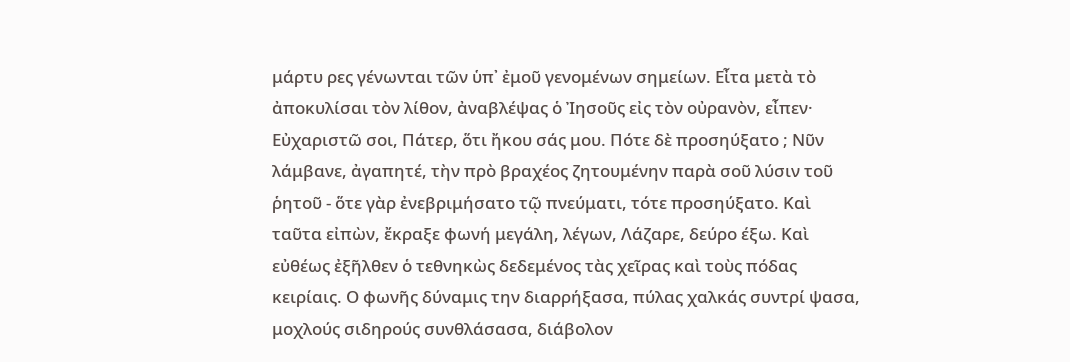μάρτυ ρες γένωνται τῶν ὑπ᾿ ἐμοῦ γενομένων σημείων. Εἶτα μετὰ τὸ ἀποκυλίσαι τὸν λίθον, ἀναβλέψας ὁ Ἰησοῦς εἰς τὸν οὐρανὸν, εἶπεν· Εὐχαριστῶ σοι, Πάτερ, ὅτι ἤκου σάς μου. Πότε δὲ προσηύξατο ; Νῦν λάμβανε, ἀγαπητέ, τὴν πρὸ βραχέος ζητουμένην παρὰ σοῦ λύσιν τοῦ ῥητοῦ - ὅτε γὰρ ἐνεβριμήσατο τῷ πνεύματι, τότε προσηύξατο. Καὶ ταῦτα εἰπὼν, ἔκραξε φωνή μεγάλη, λέγων, Λάζαρε, δεύρο έξω. Καὶ εὐθέως ἐξῆλθεν ὁ τεθνηκὼς δεδεμένος τὰς χεῖρας καὶ τοὺς πόδας κειρίαις. Ο φωνῆς δύναμις την διαρρήξασα, πύλας χαλκάς συντρί ψασα, μοχλούς σιδηρούς συνθλάσασα, διάβολον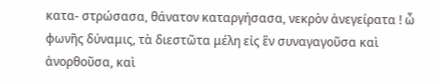κατα- στρώσασα, θάνατον καταργήσασα, νεκρὸν ἀνεγείρατα ! ὦ φωνῆς δύναμις, τὰ διεστῶτα μέλη εἰς ἓν συναγαγοῦσα καὶ ἀνορθοῦσα, καὶ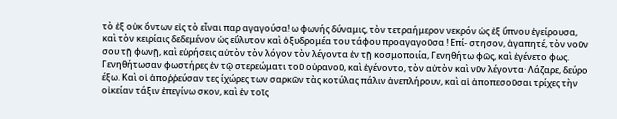τὸ ἐξ οὐκ ὄντων εἰς τὸ εἶναι παρ αγαγούσα! ω φωνής δύναμις, τὸν τετραήμερον νεκρόν ὡς ἐξ ὕπνου ἐγείρουσα, καὶ τὸν κειρίαις δεδεμένον ὡς εὔλυτον καὶ ὀξυδρομέα του τάφου προαγαγοῦσα ! Επί- στησον, ἀγαπητέ, τὸν νοῦν σου τῇ φωνῇ, καὶ εὑρήσεις αὐτὸν τὸν λόγον τὸν λέγοντα ἐν τῇ κοσμοποιία, Γενηθήτω φῶς, καὶ ἐγένετο φως. Γενηθήτωσαν φωστήρες ἐν τῷ στερεώματι τοῦ οὐρανοῦ, καὶ ἐγένοντο, τὸν αὐτὸν καὶ νῦν λέγοντα· Λάζαρε, δεύρο έξω. Καὶ οἱ ἀποῤῥεύσαν τες ίχώρες των σαρκῶν τὰς κοτύλας πάλιν ἀνεπλήρουν, καὶ αἱ ἀποπεσοῦσαι τρίχες τὴν οἰκείαν τάξιν ἐπεγίνω σκον, καὶ ἐν τοῖς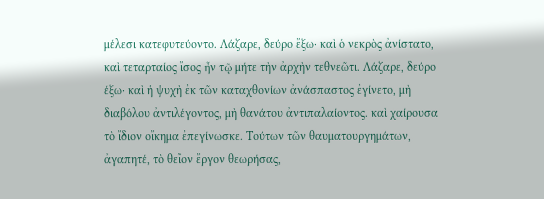μέλεσι κατεφυτεύοντο. Λάζαρε, δεύρο ἔξω· καὶ ὁ νεκρὸς ἀνίστατο, καὶ τεταρταίος ἴσος ἦν τῷ μήτε τὴν ἀρχὴν τεθνεῶτι. Λάζαρε, δεύρο έξω· καὶ ἡ ψυχὴ ἐκ τῶν καταχθονίων ἀνάσπαστος ἐγίνετο, μὴ διαβόλου ἀντιλέγοντος, μὴ θανάτου ἀντιπαλαίοντος. καὶ χαίρουσα τὸ ἴδιον οἴκημα ἐπεγίνωσκε. Τούτων τῶν θαυματουργημάτων, ἀγαπητέ, τὸ θεῖον ἔργον θεωρήσας,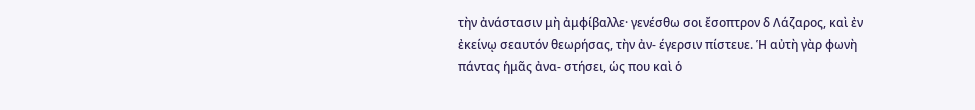τὴν ἀνάστασιν μὴ ἀμφίβαλλε· γενέσθω σοι ἔσοπτρον δ Λάζαρος, καὶ ἐν ἐκείνῳ σεαυτόν θεωρήσας, τὴν ἀν- έγερσιν πίστευε. Ἡ αὐτὴ γὰρ φωνὴ πάντας ἡμᾶς ἀνα- στήσει, ὡς που καὶ ὁ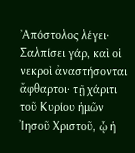᾿Απόστολος λέγει· Σαλπίσει γάρ, καὶ οἱ νεκροὶ ἀναστήσονται ἄφθαρτοι· τῇ χάριτι τοῦ Κυρίου ἡμῶν Ἰησοῦ Χριστοῦ, ᾧ ἡ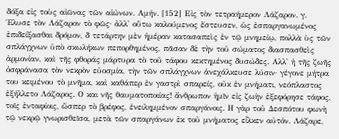δόξα εἰς τοὺς αἰῶνας τῶν αἰώνων. Αμήν. [152] Εἰς τὸν τετραήμερον Λάζαρον. γ. Έλυσε τὸν Λάζαρον τὸ φῶς· ἀλλ' οὕτω καλούμενος ἔστευσεν, ὡς ἐσπαργανωμένος ἐπιδείξασθαι δρόμον, δ τετάρτην μὲν ἡμέραν κατασαπεὶς ἐν τῷ μνημείῳ, πολλὰ ὺς τῶν σπλάγχνων ὑπὸ σκωλήκων πεπορθημένος, πᾶσαν δὲ τὴν τοῦ σώματος διασπασθεὶς ἁρμονίαν, καὶ τῆς φθοράς μάρτυρα τὸ τοῦ τάφου κεκτημένος δυσώδες. Αλλ' ἡ τῆς ζωῆς ὀσφράνασα τὸν νεκρὸν εὐοσμία, τὴν τῶν σπλάγχνων ἀνεχάλκευσε λύσιν· γέγονε μήτρα του κειμένου τὸ μνῆμα, καὶ καθάπερ ἐν γαστρὶ σπαρείς, οὐκ ἐν μνήματι, νεόπλαστος ἐξήλλετο Λάζαρος. Ο και νῆς θαυματοποιίας! ἄνθρωπον ἡμῖν εἰς ζωὴν ἐξεφόρησε τάφος, τοῖς ἐνταφίοις, ὥσπερ τὸ βρέφος, ἐνειλημμένον σπαργάνοις. Η γὰρ τοῦ Δεσπότου φωνὴ τῷ νεκρῷ γνωρισθεῖσα, μετὰ τῶν σπαργάνων ἐκ τοῦ μνήματος εἷλκεν αὐτόν. Λάζαρε,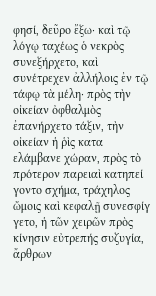φησί, δεῦρο ἔξω· καὶ τῷ λόγῳ ταχέως ὁ νεκρὸς συνεξήρχετο, καὶ συνέτρεχεν ἀλλήλοις ἐν τῷ τάφῳ τὰ μέλη· πρὸς τὴν οἰκείαν ὀφθαλμὸς ἐπανήρχετο τάξιν, τὴν οἰκείαν ἡ ῥὶς κατα ελάμβανε χώραν, πρὸς τὸ πρότερον παρειαὶ κατηπεί γοντο σχήμα, τράχηλος ὤμοις καὶ κεφαλῇ συνεσφίγ γετο, ἡ τῶν χειρῶν πρὸς κίνησιν εὐτρεπής συζυγία, ἄρθρων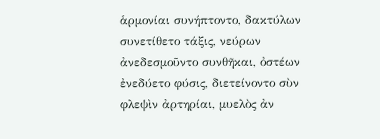ἁρμονίαι συνήπτοντο, δακτύλων συνετίθετο τάξις, νεύρων ἀνεδεσμοῦντο συνθῆκαι, ὀστέων ἐνεδύετο φύσις, διετείνοντο σὺν φλεψὶν ἀρτηρίαι, μυελὸς ἀν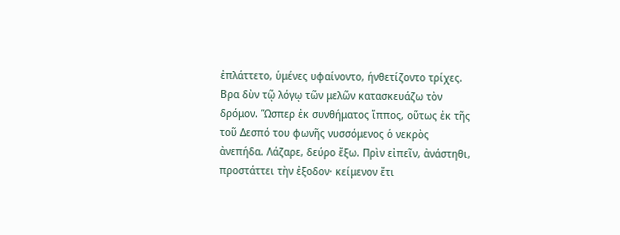ἐπλάττετο, ὑμένες υφαίνοντο, ήνθετίζοντο τρίχες. Βρα δὺν τῷ λόγῳ τῶν μελῶν κατασκευάζω τὸν δρόμον. Ὥσπερ ἐκ συνθήματος ἵππος, οὕτως ἐκ τῆς τοῦ Δεσπό του φωνῆς νυσσόμενος ὁ νεκρὸς ἀνεπήδα. Λάζαρε, δεύρο ἔξω. Πρὶν εἰπεῖν, ἀνάστηθι, προστάττει τὴν ἐξοδον· κείμενον ἔτι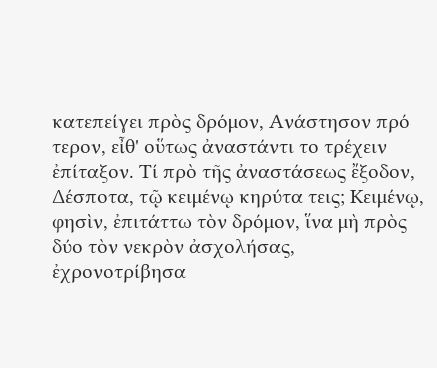κατεπείγει πρὸς δρόμον, Ανάστησον πρό τερον, εἶθ' οὕτως ἀναστάντι το τρέχειν ἐπίταξον. Τί πρὸ τῆς ἀναστάσεως ἔξοδον, Δέσποτα, τῷ κειμένῳ κηρύτα τεις; Κειμένῳ, φησὶν, ἐπιτάττω τὸν δρόμον, ἵνα μὴ πρὸς δύο τὸν νεκρὸν ἀσχολήσας, ἐχρονοτρίβησα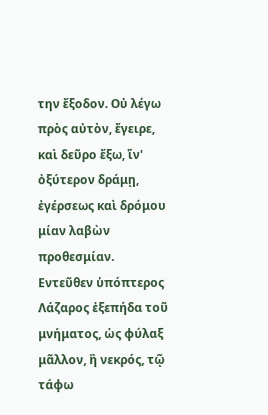την ἔξοδον. Οὐ λέγω πρὸς αὐτὸν, ἔγειρε, καὶ δεῦρο ἔξω, ἵν' ὀξύτερον δράμῃ, ἐγέρσεως καὶ δρόμου μίαν λαβὼν προθεσμίαν. Εντεῦθεν ὑπόπτερος Λάζαρος ἐξεπήδα τοῦ μνήματος, ὡς φύλαξ μᾶλλον, ἢ νεκρός, τῷ τάφω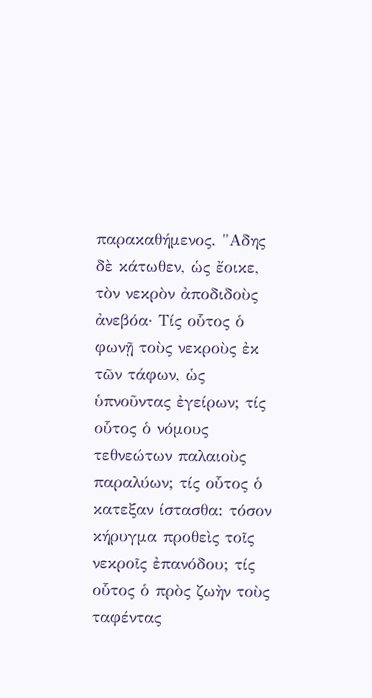παρακαθήμενος. "Αδης δὲ κάτωθεν, ὡς ἔοικε, τὸν νεκρὸν ἀποδιδοὺς ἀνεβόα· Τίς οὗτος ὁ φωνῇ τοὺς νεκροὺς ἐκ τῶν τάφων, ὡς ὑπνοῦντας ἐγείρων; τίς οὗτος ὁ νόμους τεθνεώτων παλαιοὺς παραλύων; τίς οὗτος ὁ κατεξαν ίστασθα: τόσον κήρυγμα προθεὶς τοῖς νεκροῖς ἐπανόδου; τίς οὗτος ὁ πρὸς ζωὴν τοὺς ταφέντας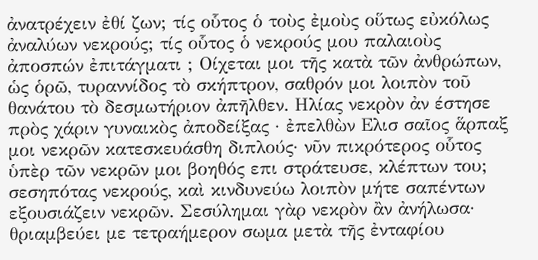ἀνατρέχειν ἐθί ζων; τίς οὗτος ὁ τοὺς ἐμοὺς οὕτως εὐκόλως ἀναλύων νεκρούς; τίς οὗτος ὁ νεκρούς μου παλαιοὺς ἀποσπών ἐπιτάγματι ; Οίχεται μοι τῆς κατὰ τῶν ἀνθρώπων, ὡς ὁρῶ, τυραννίδος τὸ σκήπτρον, σαθρόν μοι λοιπὸν τοῦ θανάτου τὸ δεσμωτήριον ἀπῆλθεν. Ηλίας νεκρὸν ἀν έστησε πρὸς χάριν γυναικὸς ἀποδείξας · ἐπελθὼν Ελισ σαῖος ἅρπαξ μοι νεκρῶν κατεσκευάσθη διπλούς· νῦν πικρότερος οὗτος ὑπὲρ τῶν νεκρῶν μοι βοηθός επι στράτευσε, κλέπτων του; σεσηπότας νεκρούς, καὶ κινδυνεύω λοιπὸν μήτε σαπέντων εξουσιάζειν νεκρῶν. Σεσύλημαι γὰρ νεκρὸν ἂν ἀνήλωσα· θριαμβεύει με τετραήμερον σωμα μετὰ τῆς ἐνταφίου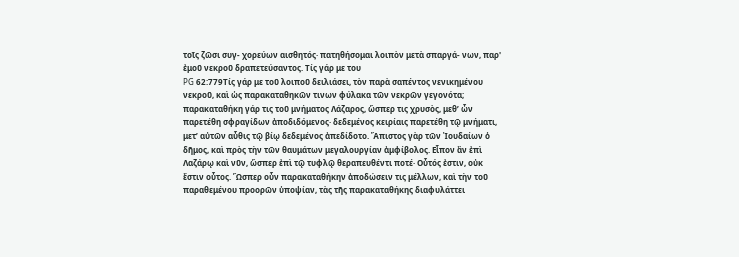τοῖς ζῶσι συγ- χορεύων αισθητός· πατηθήσομαι λοιπὸν μετὰ σπαργά- νων, παρ' ἐμοῦ νεκροῦ δραπετεύσαντος. Τίς γάρ με του
PG 62:779Τίς γάρ με τοῦ λοιποῦ δειλιάσει, τὸν παρὰ σαπέντος νενικημένου νεκροῦ, καὶ ὡς παρακαταθηκῶν τινων φύλακα τῶν νεκρῶν γεγονότα; παρακαταθήκη γάρ τις τοῦ μνήματος Λάζαρος, ὥσπερ τις χρυσὸς, μεθ’ ὧν παρετέθη σφραγίδων ἀποδιδόμενος· δεδεμένος κειρίαις παρετέθη τῷ μνήματι, μετ’ αὐτῶν αὖθις τῷ βίῳ δεδεμένος ἀπεδίδοτο. Ἄπιστος γὰρ τῶν Ἰουδαίων ὁ δῆμος, καὶ πρὸς τὴν τῶν θαυμάτων μεγαλουργίαν ἀμφίβολος. Εἶπον ἂν ἐπὶ Λαζάρῳ καὶ νῦν, ὥσπερ ἐπὶ τῷ τυφλῷ θεραπευθέντι ποτέ· Οὗτός ἐστιν, οὐκ ἔστιν οὗτος. Ὥσπερ οὖν παρακαταθήκην ἀποδώσειν τις μέλλων, καὶ τὴν τοῦ παραθεμένου προορῶν ὑποψίαν, τὰς τῆς παρακαταθήκης διαφυλάττει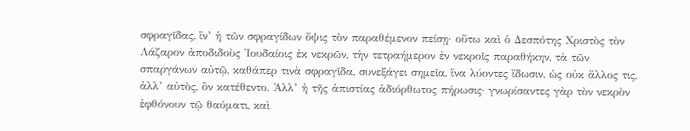σφραγῖδας, ἵν’ ἡ τῶν σφραγίδων ὄψις τὸν παραθέμενον πείσῃ· οὕτω καὶ ὁ Δεσπότης Χριστὸς τὸν Λάζαρον ἀποδιδοὺς Ἰουδαίοις ἐκ νεκρῶν, τὴν τετραήμερον ἐν νεκροῖς παραθήκην, τὰ τῶν σπαργάνων αὐτῷ, καθάπερ τινὰ σφραγῖδα, συνεξάγει σημεῖα, ἵνα λύοντες ἴδωσιν, ὡς οὐκ ἄλλος τις, ἀλλ’ αὐτὸς, ὃν κατέθεντο. Ἀλλ’ ἡ τῆς ἀπιστίας ἀδιόρθωτος πήρωσις· γνωρίσαντες γὰρ τὸν νεκρὸν ἐφθόνουν τῷ θαύματι, καὶ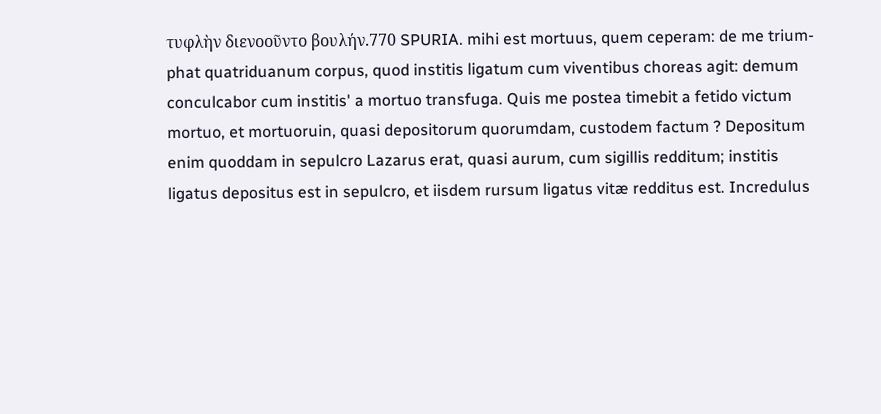τυφλὴν διενοοῦντο βουλήν.770 SPURIA. mihi est mortuus, quem ceperam: de me trium- phat quatriduanum corpus, quod institis ligatum cum viventibus choreas agit: demum conculcabor cum institis' a mortuo transfuga. Quis me postea timebit a fetido victum mortuo, et mortuoruin, quasi depositorum quorumdam, custodem factum ? Depositum enim quoddam in sepulcro Lazarus erat, quasi aurum, cum sigillis redditum; institis ligatus depositus est in sepulcro, et iisdem rursum ligatus vitæ redditus est. Incredulus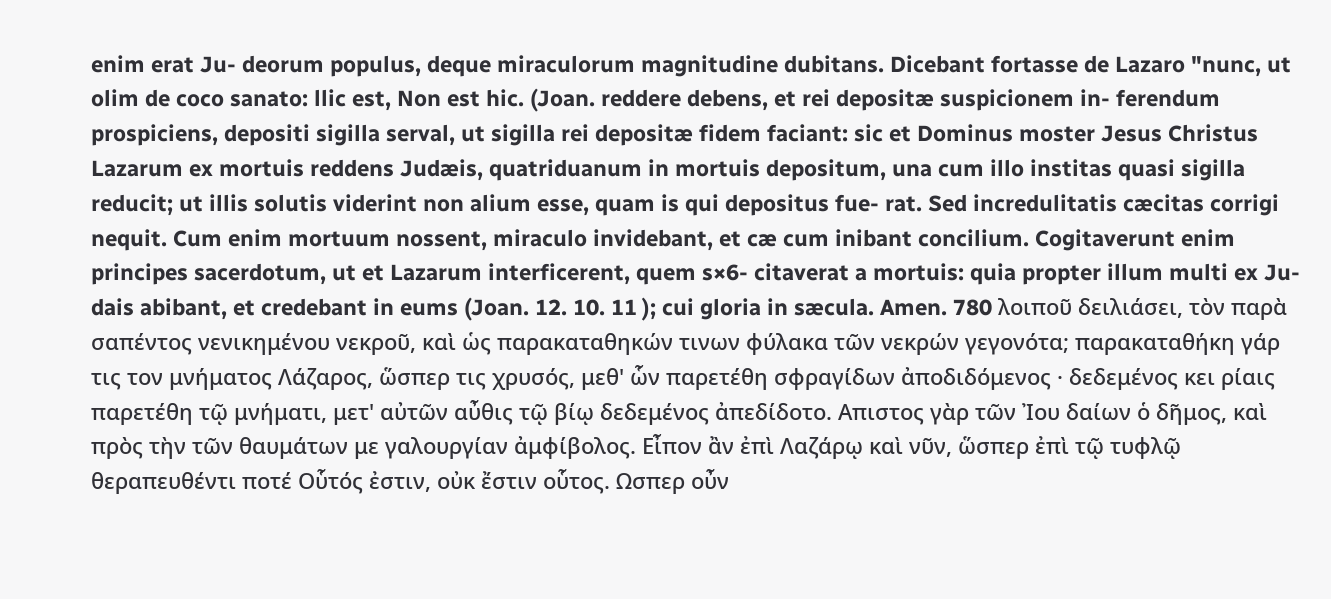enim erat Ju- deorum populus, deque miraculorum magnitudine dubitans. Dicebant fortasse de Lazaro "nunc, ut olim de coco sanato: llic est, Non est hic. (Joan. reddere debens, et rei depositæ suspicionem in- ferendum prospiciens, depositi sigilla serval, ut sigilla rei depositæ fidem faciant: sic et Dominus moster Jesus Christus Lazarum ex mortuis reddens Judæis, quatriduanum in mortuis depositum, una cum illo institas quasi sigilla reducit; ut illis solutis viderint non alium esse, quam is qui depositus fue- rat. Sed incredulitatis cæcitas corrigi nequit. Cum enim mortuum nossent, miraculo invidebant, et cæ cum inibant concilium. Cogitaverunt enim principes sacerdotum, ut et Lazarum interficerent, quem s×6- citaverat a mortuis: quia propter illum multi ex Ju- dais abibant, et credebant in eums (Joan. 12. 10. 11 ); cui gloria in sæcula. Amen. 780 λοιποῦ δειλιάσει, τὸν παρὰ σαπέντος νενικημένου νεκροῦ, καὶ ὡς παρακαταθηκών τινων φύλακα τῶν νεκρών γεγονότα; παρακαταθήκη γάρ τις τον μνήματος Λάζαρος, ὥσπερ τις χρυσός, μεθ' ὧν παρετέθη σφραγίδων ἀποδιδόμενος · δεδεμένος κει ρίαις παρετέθη τῷ μνήματι, μετ' αὐτῶν αὖθις τῷ βίῳ δεδεμένος ἀπεδίδοτο. Απιστος γὰρ τῶν Ἰου δαίων ὁ δῆμος, καὶ πρὸς τὴν τῶν θαυμάτων με γαλουργίαν ἀμφίβολος. Εἶπον ἂν ἐπὶ Λαζάρῳ καὶ νῦν, ὥσπερ ἐπὶ τῷ τυφλῷ θεραπευθέντι ποτέ Οὗτός ἐστιν, οὐκ ἔστιν οὗτος. Ωσπερ οὖν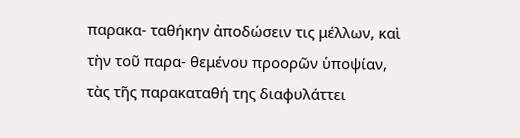παρακα- ταθήκην ἀποδώσειν τις μέλλων, καὶ τὴν τοῦ παρα- θεμένου προορῶν ὑποψίαν, τὰς τῆς παρακαταθή της διαφυλάττει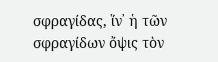σφραγίδας, ἵν᾿ ἡ τῶν σφραγίδων ὄψις τὸν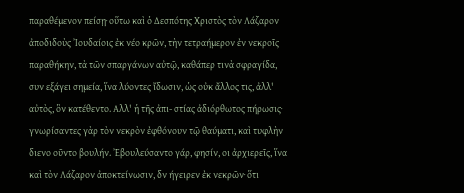παραθέμενον πείσῃ· οὕτω καὶ ὁ Δεσπότης Χριστὸς τὸν Λάζαρον ἀποδιδοὺς Ἰουδαίοις ἐκ νέο κρῶν, τὴν τετραήμερον ἐν νεκροῖς παραθήκην, τὰ τῶν σπαργάνων αὐτῷ, καθάπερ τινὰ σφραγίδα, συν εξάγει σημεία, ἵνα λύοντες ἴδωσιν, ὡς οὐκ ἄλλος τις, ἀλλ' αὐτὸς, ὃν κατέθεντο. Αλλ' ἡ τῆς ἀπι- στίας ἀδιόρθωτος πήρωσις· γνωρίσαντες γὰρ τὸν νεκρὸν ἐφθόνουν τῷ θαύματι, καὶ τυφλὴν διενο οῦντο βουλήν. Ἐβουλεύσαντο γάρ, φησίν, οι ἀρχιερεῖς, ἵνα καὶ τὸν Λάζαρον ἀποκτείνωσιν, δν ήγειρεν ἐκ νεκρῶν· ὅτι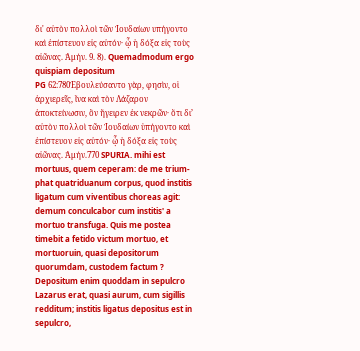δι' αὐτὸν πολλοὶ τῶν Ἰουδαίων υπήγοντο καὶ ἐπίστευον εἰς αὐτόν· ᾧ ἡ δόξα εἰς τοὺς αἰῶνας. Ἀμήν. 9. 8). Quemadmodum ergo quispiam depositum
PG 62:780Ἐβουλεύσαντο γὰρ, φησὶν, οἱ ἀρχιερεῖς, ἵνα καὶ τὸν Λάζαρον ἀποκτείνωσιν, ὃν ἤγειρεν ἐκ νεκρῶν· ὅτι δι’ αὐτὸν πολλοὶ τῶν Ἰουδαίων ὑπήγοντο καὶ ἐπίστευον εἰς αὐτόν· ᾧ ἡ δόξα εἰς τοὺς αἰῶνας. Ἀμήν.770 SPURIA. mihi est mortuus, quem ceperam: de me trium- phat quatriduanum corpus, quod institis ligatum cum viventibus choreas agit: demum conculcabor cum institis' a mortuo transfuga. Quis me postea timebit a fetido victum mortuo, et mortuoruin, quasi depositorum quorumdam, custodem factum ? Depositum enim quoddam in sepulcro Lazarus erat, quasi aurum, cum sigillis redditum; institis ligatus depositus est in sepulcro,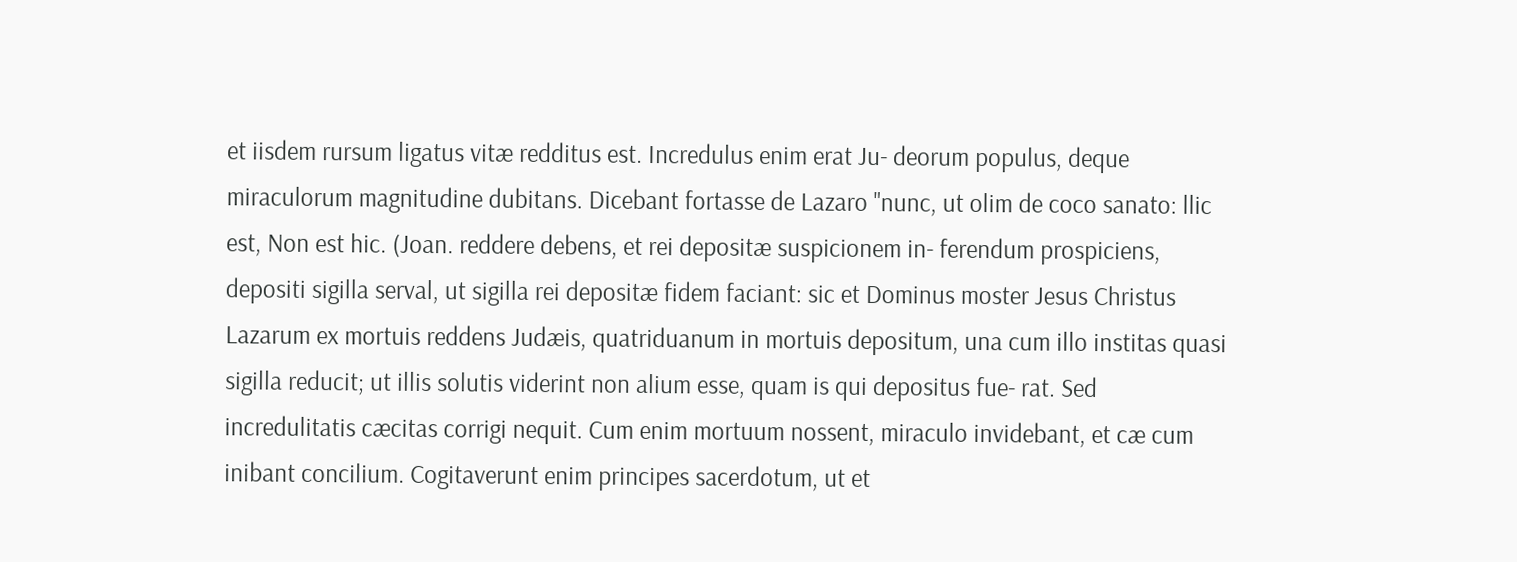et iisdem rursum ligatus vitæ redditus est. Incredulus enim erat Ju- deorum populus, deque miraculorum magnitudine dubitans. Dicebant fortasse de Lazaro "nunc, ut olim de coco sanato: llic est, Non est hic. (Joan. reddere debens, et rei depositæ suspicionem in- ferendum prospiciens, depositi sigilla serval, ut sigilla rei depositæ fidem faciant: sic et Dominus moster Jesus Christus Lazarum ex mortuis reddens Judæis, quatriduanum in mortuis depositum, una cum illo institas quasi sigilla reducit; ut illis solutis viderint non alium esse, quam is qui depositus fue- rat. Sed incredulitatis cæcitas corrigi nequit. Cum enim mortuum nossent, miraculo invidebant, et cæ cum inibant concilium. Cogitaverunt enim principes sacerdotum, ut et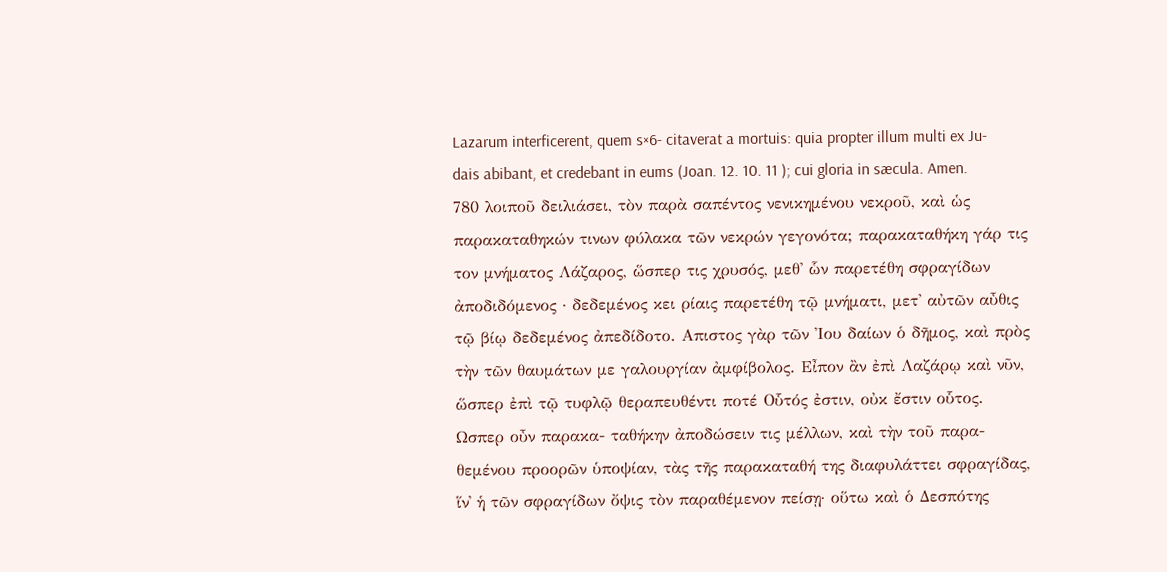Lazarum interficerent, quem s×6- citaverat a mortuis: quia propter illum multi ex Ju- dais abibant, et credebant in eums (Joan. 12. 10. 11 ); cui gloria in sæcula. Amen. 780 λοιποῦ δειλιάσει, τὸν παρὰ σαπέντος νενικημένου νεκροῦ, καὶ ὡς παρακαταθηκών τινων φύλακα τῶν νεκρών γεγονότα; παρακαταθήκη γάρ τις τον μνήματος Λάζαρος, ὥσπερ τις χρυσός, μεθ' ὧν παρετέθη σφραγίδων ἀποδιδόμενος · δεδεμένος κει ρίαις παρετέθη τῷ μνήματι, μετ' αὐτῶν αὖθις τῷ βίῳ δεδεμένος ἀπεδίδοτο. Απιστος γὰρ τῶν Ἰου δαίων ὁ δῆμος, καὶ πρὸς τὴν τῶν θαυμάτων με γαλουργίαν ἀμφίβολος. Εἶπον ἂν ἐπὶ Λαζάρῳ καὶ νῦν, ὥσπερ ἐπὶ τῷ τυφλῷ θεραπευθέντι ποτέ Οὗτός ἐστιν, οὐκ ἔστιν οὗτος. Ωσπερ οὖν παρακα- ταθήκην ἀποδώσειν τις μέλλων, καὶ τὴν τοῦ παρα- θεμένου προορῶν ὑποψίαν, τὰς τῆς παρακαταθή της διαφυλάττει σφραγίδας, ἵν᾿ ἡ τῶν σφραγίδων ὄψις τὸν παραθέμενον πείσῃ· οὕτω καὶ ὁ Δεσπότης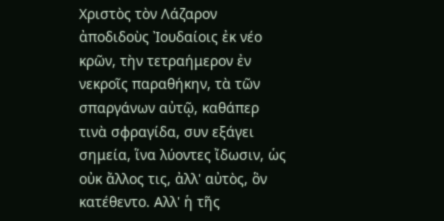Χριστὸς τὸν Λάζαρον ἀποδιδοὺς Ἰουδαίοις ἐκ νέο κρῶν, τὴν τετραήμερον ἐν νεκροῖς παραθήκην, τὰ τῶν σπαργάνων αὐτῷ, καθάπερ τινὰ σφραγίδα, συν εξάγει σημεία, ἵνα λύοντες ἴδωσιν, ὡς οὐκ ἄλλος τις, ἀλλ' αὐτὸς, ὃν κατέθεντο. Αλλ' ἡ τῆς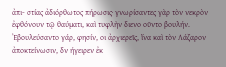ἀπι- στίας ἀδιόρθωτος πήρωσις· γνωρίσαντες γὰρ τὸν νεκρὸν ἐφθόνουν τῷ θαύματι, καὶ τυφλὴν διενο οῦντο βουλήν. Ἐβουλεύσαντο γάρ, φησίν, οι ἀρχιερεῖς, ἵνα καὶ τὸν Λάζαρον ἀποκτείνωσιν, δν ήγειρεν ἐκ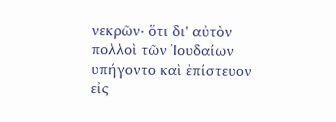νεκρῶν· ὅτι δι' αὐτὸν πολλοὶ τῶν Ἰουδαίων υπήγοντο καὶ ἐπίστευον εἰς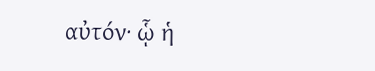αὐτόν· ᾧ ἡ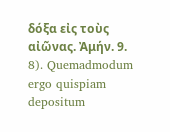δόξα εἰς τοὺς αἰῶνας. Ἀμήν. 9. 8). Quemadmodum ergo quispiam depositum